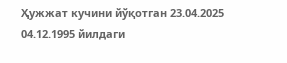Ҳужжат кучини йўқотган 23.04.2025 04.12.1995 йилдаги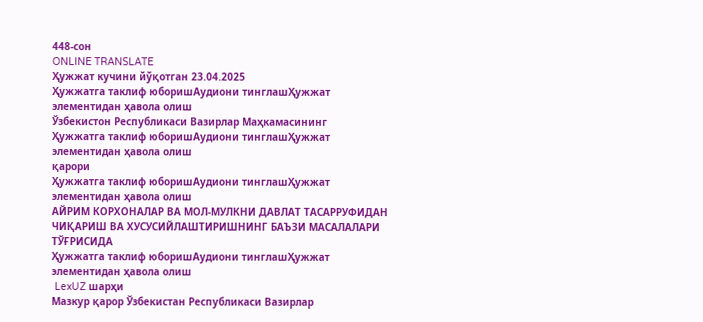448-сон
ONLINE TRANSLATE
Ҳужжат кучини йўқотган 23.04.2025
Ҳужжатга таклиф юборишАудиони тинглашҲужжат элементидан ҳавола олиш
Ўзбекистон Республикаси Вазирлар Маҳкамасининг
Ҳужжатга таклиф юборишАудиони тинглашҲужжат элементидан ҳавола олиш
қарори
Ҳужжатга таклиф юборишАудиони тинглашҲужжат элементидан ҳавола олиш
АЙРИМ КОРХОНАЛАР ВА МОЛ-МУЛКНИ ДАВЛАТ ТАСАРРУФИДАН ЧИҚАРИШ ВА ХУСУСИЙЛАШТИРИШНИНГ БАЪЗИ МАСАЛАЛАРИ ТЎҒРИСИДА
Ҳужжатга таклиф юборишАудиони тинглашҲужжат элементидан ҳавола олиш
 LexUZ шарҳи
Мазкур қарор Ўзбекистан Республикаси Вазирлар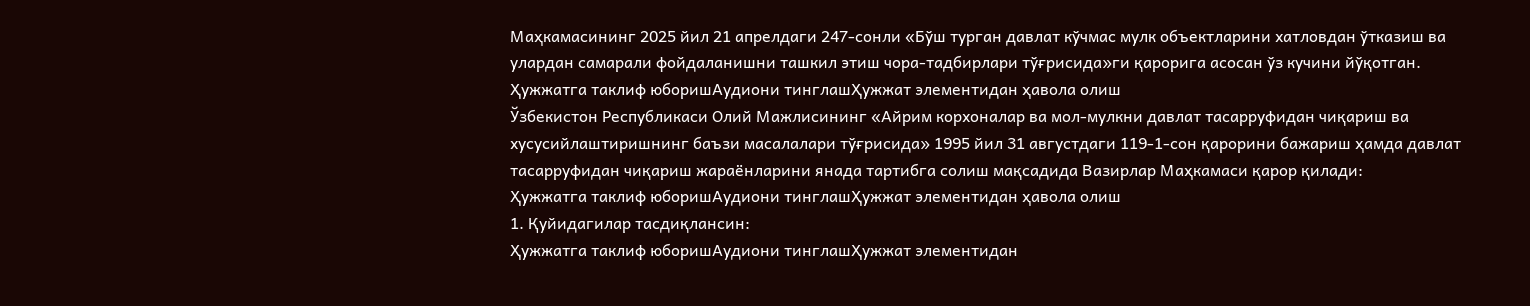Маҳкамасининг 2025 йил 21 апрелдаги 247-сонли «Бўш турган давлат кўчмас мулк объектларини хатловдан ўтказиш ва улардан самарали фойдаланишни ташкил этиш чора-тадбирлари тўғрисида»ги қарорига асосан ўз кучини йўқотган.
Ҳужжатга таклиф юборишАудиони тинглашҲужжат элементидан ҳавола олиш
Ўзбекистон Республикаси Олий Мажлисининг «Айрим корхоналар ва мол-мулкни давлат тасарруфидан чиқариш ва хусусийлаштиришнинг баъзи масалалари тўғрисида» 1995 йил 31 августдаги 119-1-сон қарорини бажариш ҳамда давлат тасарруфидан чиқариш жараёнларини янада тартибга солиш мақсадида Вазирлар Маҳкамаси қарор қилади:
Ҳужжатга таклиф юборишАудиони тинглашҲужжат элементидан ҳавола олиш
1. Қуйидагилар тасдиқлансин:
Ҳужжатга таклиф юборишАудиони тинглашҲужжат элементидан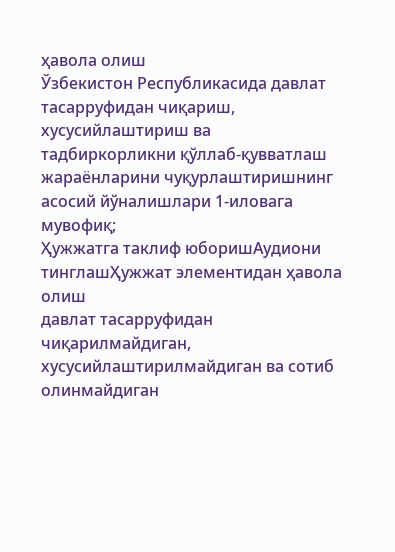ҳавола олиш
Ўзбекистон Республикасида давлат тасарруфидан чиқариш, хусусийлаштириш ва тадбиркорликни қўллаб-қувватлаш жараёнларини чуқурлаштиришнинг асосий йўналишлари 1-иловага мувофиқ;
Ҳужжатга таклиф юборишАудиони тинглашҲужжат элементидан ҳавола олиш
давлат тасарруфидан чиқарилмайдиган, хусусийлаштирилмайдиган ва сотиб олинмайдиган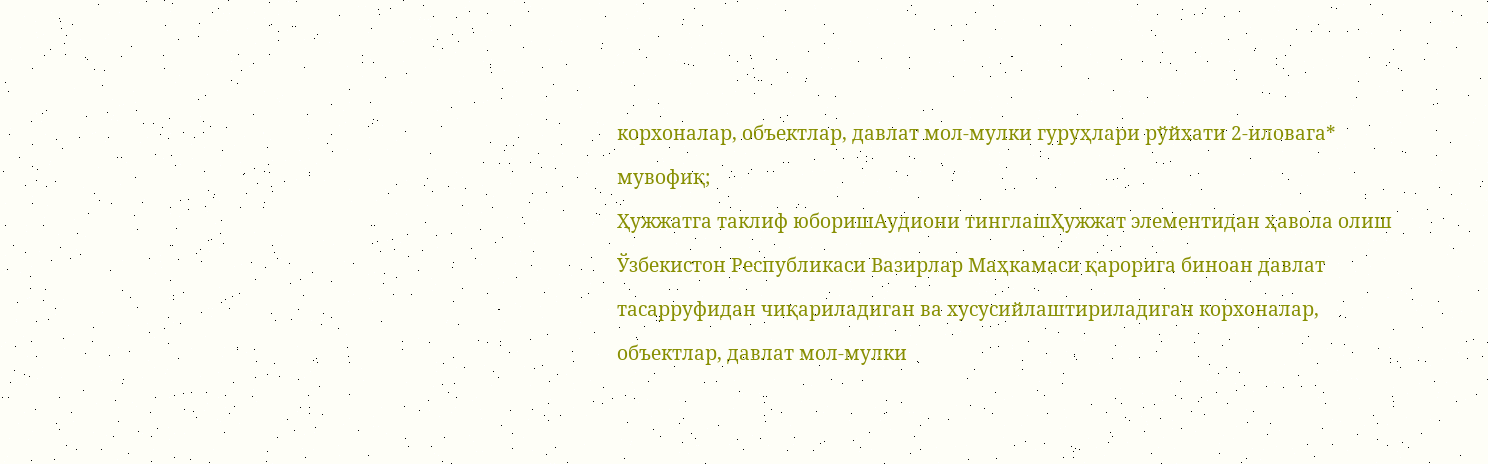корхоналар, объектлар, давлат мол-мулки гуруҳлари рўйхати 2-иловага* мувофиқ;
Ҳужжатга таклиф юборишАудиони тинглашҲужжат элементидан ҳавола олиш
Ўзбекистон Республикаси Вазирлар Маҳкамаси қарорига биноан давлат тасарруфидан чиқариладиган ва хусусийлаштириладиган корхоналар, объектлар, давлат мол-мулки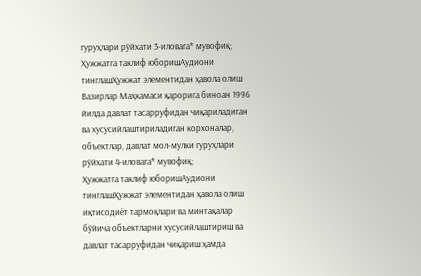гуруҳлари рўйхати 3-иловага* мувофиқ;
Ҳужжатга таклиф юборишАудиони тинглашҲужжат элементидан ҳавола олиш
Вазирлар Маҳкамаси қарорига биноан 1996 йилда давлат тасарруфидан чиқариладиган ва хусусийлаштириладиган корхоналар, объектлар, давлат мол-мулки гуруҳлари рўйхати 4-иловага* мувофиқ;
Ҳужжатга таклиф юборишАудиони тинглашҲужжат элементидан ҳавола олиш
иқтисодиёт тармоқлари ва минтақалар бўйича объектларни хусусийлаштириш ва давлат тасарруфидан чиқариш ҳамда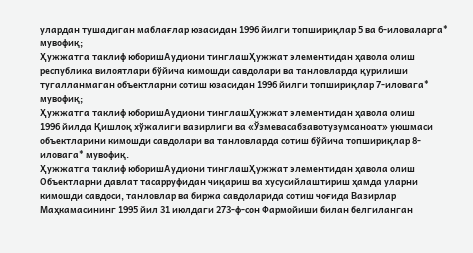улардан тушадиган маблағлар юзасидан 1996 йилги топшириқлар 5 ва 6-иловаларга* мувофиқ;
Ҳужжатга таклиф юборишАудиони тинглашҲужжат элементидан ҳавола олиш
республика вилоятлари бўйича кимошди савдолари ва танловларда қурилиши тугалланмаган объектларни сотиш юзасидан 1996 йилги топшириқлар 7-иловага* мувофиқ;
Ҳужжатга таклиф юборишАудиони тинглашҲужжат элементидан ҳавола олиш
1996 йилда Қишлоқ хўжалиги вазирлиги ва «Ўзмевасабзавотузумсаноат» уюшмаси объектларини кимошди савдолари ва танловларда сотиш бўйича топшириқлар 8-иловага* мувофиқ.
Ҳужжатга таклиф юборишАудиони тинглашҲужжат элементидан ҳавола олиш
Объектларни давлат тасарруфидан чиқариш ва хусусийлаштириш ҳамда уларни кимошди савдоси, танловлар ва биржа савдоларида сотиш чоғида Вазирлар Маҳкамасининг 1995 йил 31 июлдаги 273-ф-сон Фармойиши билан белгиланган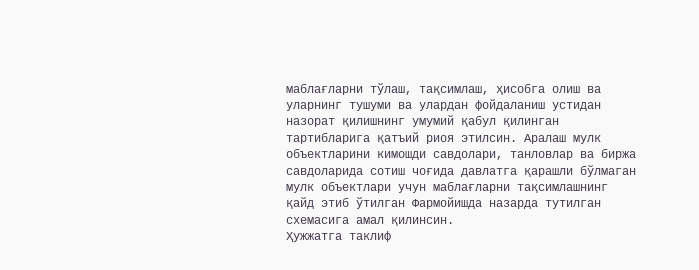маблағларни тўлаш, тақсимлаш, ҳисобга олиш ва уларнинг тушуми ва улардан фойдаланиш устидан назорат қилишнинг умумий қабул қилинган тартибларига қатъий риоя этилсин. Аралаш мулк объектларини кимошди савдолари, танловлар ва биржа савдоларида сотиш чоғида давлатга қарашли бўлмаган мулк объектлари учун маблағларни тақсимлашнинг қайд этиб ўтилган Фармойишда назарда тутилган схемасига амал қилинсин.
Ҳужжатга таклиф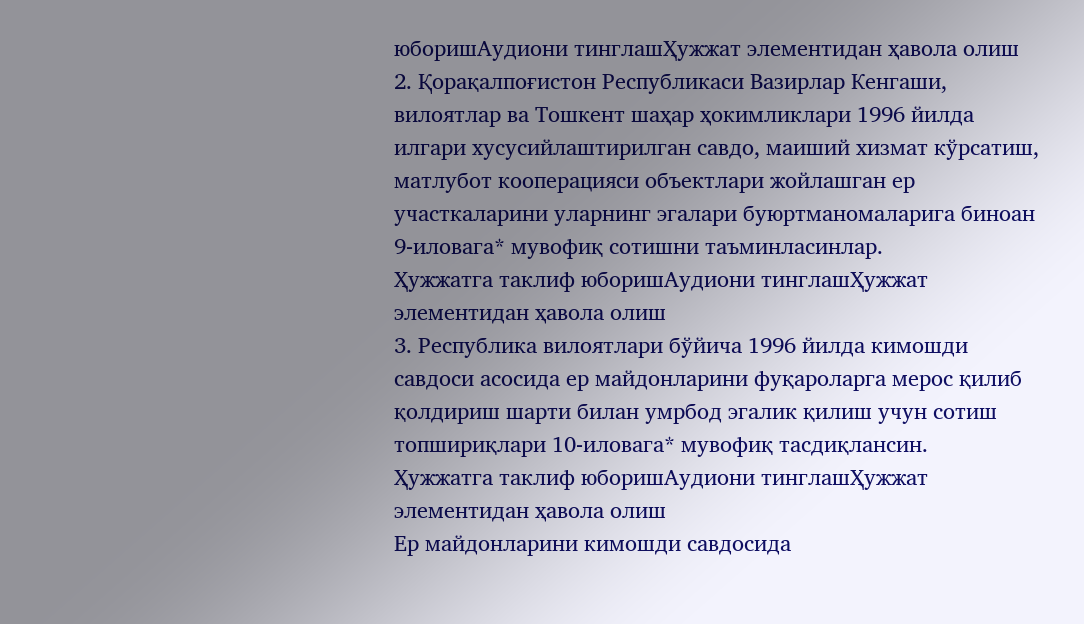юборишАудиони тинглашҲужжат элементидан ҳавола олиш
2. Қорақалпоғистон Республикаси Вазирлар Кенгаши, вилоятлар ва Тошкент шаҳар ҳокимликлари 1996 йилда илгари хусусийлаштирилган савдо, маиший хизмат кўрсатиш, матлубот кооперацияси объектлари жойлашган ер участкаларини уларнинг эгалари буюртманомаларига биноан 9-иловага* мувофиқ сотишни таъминласинлар.
Ҳужжатга таклиф юборишАудиони тинглашҲужжат элементидан ҳавола олиш
3. Республика вилоятлари бўйича 1996 йилда кимошди савдоси асосида ер майдонларини фуқароларга мерос қилиб қолдириш шарти билан умрбод эгалик қилиш учун сотиш топшириқлари 10-иловага* мувофиқ тасдиқлансин.
Ҳужжатга таклиф юборишАудиони тинглашҲужжат элементидан ҳавола олиш
Ер майдонларини кимошди савдосида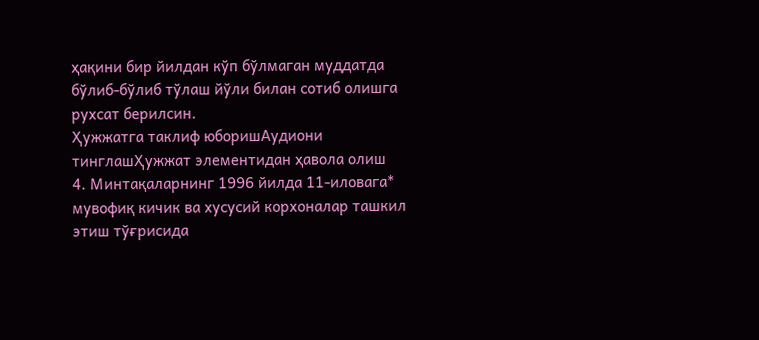ҳақини бир йилдан кўп бўлмаган муддатда бўлиб-бўлиб тўлаш йўли билан сотиб олишга рухсат берилсин.
Ҳужжатга таклиф юборишАудиони тинглашҲужжат элементидан ҳавола олиш
4. Минтақаларнинг 1996 йилда 11-иловага* мувофиқ кичик ва хусусий корхоналар ташкил этиш тўғрисида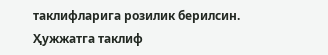таклифларига розилик берилсин.
Ҳужжатга таклиф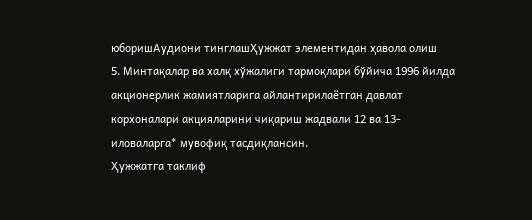юборишАудиони тинглашҲужжат элементидан ҳавола олиш
5. Минтақалар ва халқ хўжалиги тармоқлари бўйича 1996 йилда акционерлик жамиятларига айлантирилаётган давлат корхоналари акцияларини чиқариш жадвали 12 ва 13-иловаларга* мувофиқ тасдиқлансин.
Ҳужжатга таклиф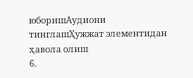юборишАудиони тинглашҲужжат элементидан ҳавола олиш
6.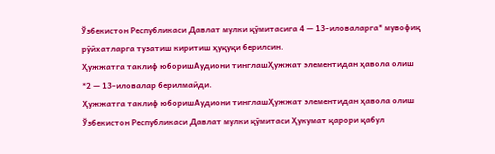Ўзбекистон Республикаси Давлат мулки қўмитасига 4 — 13-иловаларга* мувофиқ рўйхатларга тузатиш киритиш ҳуқуқи берилсин.
Ҳужжатга таклиф юборишАудиони тинглашҲужжат элементидан ҳавола олиш
*2 — 13-иловалар берилмайди.
Ҳужжатга таклиф юборишАудиони тинглашҲужжат элементидан ҳавола олиш
Ўзбекистон Республикаси Давлат мулки қўмитаси Ҳукумат қарори қабул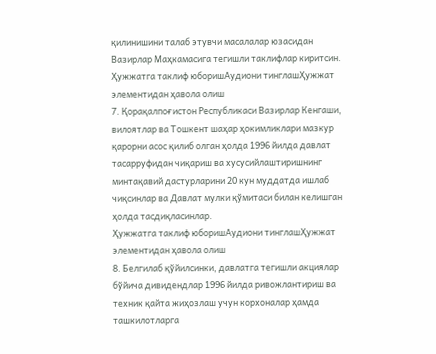қилинишини талаб этувчи масалалар юзасидан Вазирлар Маҳкамасига тегишли таклифлар киритсин.
Ҳужжатга таклиф юборишАудиони тинглашҲужжат элементидан ҳавола олиш
7. Қорақалпоғистон Республикаси Вазирлар Кенгаши, вилоятлар ва Тошкент шаҳар ҳокимликлари мазкур қарорни асос қилиб олган ҳолда 1996 йилда давлат тасарруфидан чиқариш ва хусусийлаштиришнинг минтақавий дастурларини 20 кун муддатда ишлаб чиқсинлар ва Давлат мулки қўмитаси билан келишган ҳолда тасдиқласинлар.
Ҳужжатга таклиф юборишАудиони тинглашҲужжат элементидан ҳавола олиш
8. Белгилаб қўйилсинки, давлатга тегишли акциялар бўйича дивидендлар 1996 йилда ривожлантириш ва техник қайта жиҳозлаш учун корхоналар ҳамда ташкилотларга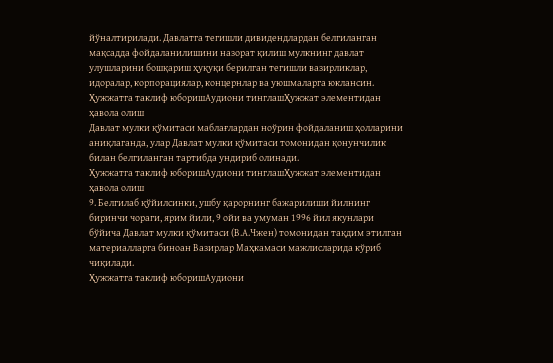йўналтирилади. Давлатга тегишли дивидендлардан белгиланган мақсадда фойдаланилишини назорат қилиш мулкнинг давлат улушларини бошқариш ҳуқуқи берилган тегишли вазирликлар, идоралар, корпорациялар, концернлар ва уюшмаларга юклансин.
Ҳужжатга таклиф юборишАудиони тинглашҲужжат элементидан ҳавола олиш
Давлат мулки қўмитаси маблағлардан ноўрин фойдаланиш ҳолларини аниқлаганда, улар Давлат мулки қўмитаси томонидан қонунчилик билан белгиланган тартибда ундириб олинади.
Ҳужжатга таклиф юборишАудиони тинглашҲужжат элементидан ҳавола олиш
9. Белгилаб қўйилсинки, ушбу қарорнинг бажарилиши йилнинг биринчи чораги, ярим йили, 9 ойи ва умуман 1996 йил якунлари бўйича Давлат мулки қўмитаси (В.А.Чжен) томонидан тақдим этилган материалларга биноан Вазирлар Маҳкамаси мажлисларида кўриб чиқилади.
Ҳужжатга таклиф юборишАудиони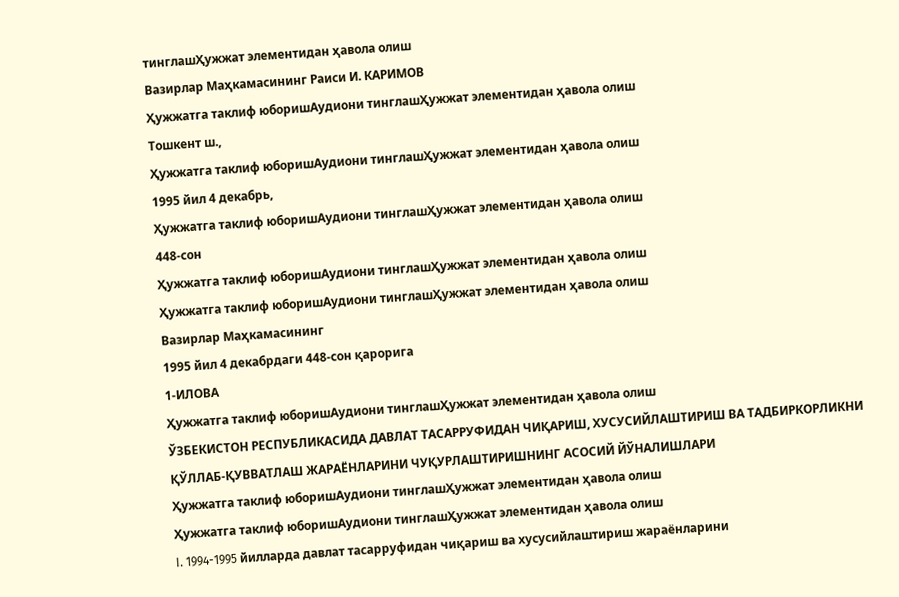тинглашҲужжат элементидан ҳавола олиш
Вазирлар Маҳкамасининг Раиси И. КАРИМОВ
Ҳужжатга таклиф юборишАудиони тинглашҲужжат элементидан ҳавола олиш
Тошкент ш.,
Ҳужжатга таклиф юборишАудиони тинглашҲужжат элементидан ҳавола олиш
1995 йил 4 декабрь,
Ҳужжатга таклиф юборишАудиони тинглашҲужжат элементидан ҳавола олиш
448-сон
Ҳужжатга таклиф юборишАудиони тинглашҲужжат элементидан ҳавола олиш
Ҳужжатга таклиф юборишАудиони тинглашҲужжат элементидан ҳавола олиш
Вазирлар Маҳкамасининг
1995 йил 4 декабрдаги 448-сон қарорига
1-ИЛОВА
Ҳужжатга таклиф юборишАудиони тинглашҲужжат элементидан ҳавола олиш
ЎЗБЕКИСТОН РЕСПУБЛИКАСИДА ДАВЛАТ ТАСАРРУФИДАН ЧИҚАРИШ, ХУСУСИЙЛАШТИРИШ ВА ТАДБИРКОРЛИКНИ ҚЎЛЛАБ-ҚУВВАТЛАШ ЖАРАЁНЛАРИНИ ЧУҚУРЛАШТИРИШНИНГ АСОСИЙ ЙЎНАЛИШЛАРИ
Ҳужжатга таклиф юборишАудиони тинглашҲужжат элементидан ҳавола олиш
Ҳужжатга таклиф юборишАудиони тинглашҲужжат элементидан ҳавола олиш
I. 1994-1995 йилларда давлат тасарруфидан чиқариш ва хусусийлаштириш жараёнларини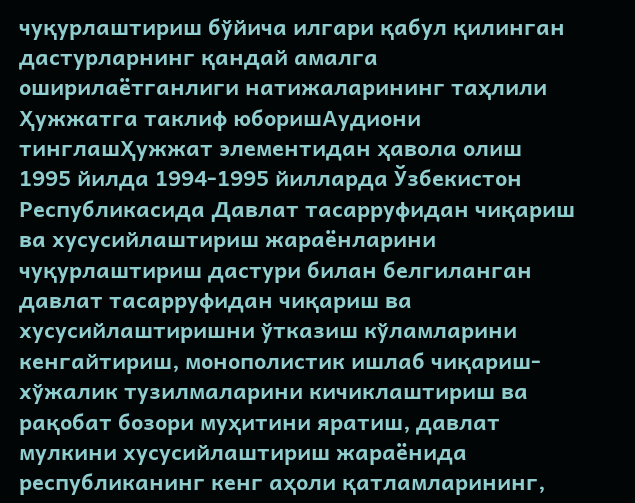чуқурлаштириш бўйича илгари қабул қилинган дастурларнинг қандай амалга оширилаётганлиги натижаларининг таҳлили
Ҳужжатга таклиф юборишАудиони тинглашҲужжат элементидан ҳавола олиш
1995 йилда 1994-1995 йилларда Ўзбекистон Республикасида Давлат тасарруфидан чиқариш ва хусусийлаштириш жараёнларини чуқурлаштириш дастури билан белгиланган давлат тасарруфидан чиқариш ва хусусийлаштиришни ўтказиш кўламларини кенгайтириш, монополистик ишлаб чиқариш-хўжалик тузилмаларини кичиклаштириш ва рақобат бозори муҳитини яратиш, давлат мулкини хусусийлаштириш жараёнида республиканинг кенг аҳоли қатламларининг,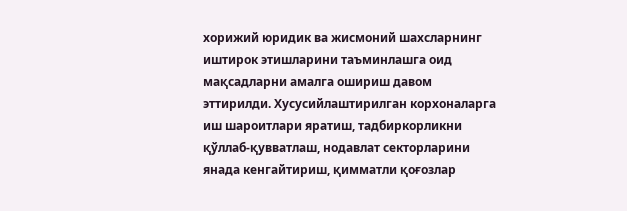хорижий юридик ва жисмоний шахсларнинг иштирок этишларини таъминлашга оид мақсадларни амалга ошириш давом эттирилди. Хусусийлаштирилган корхоналарга иш шароитлари яратиш, тадбиркорликни қўллаб-қувватлаш, нодавлат секторларини янада кенгайтириш, қимматли қоғозлар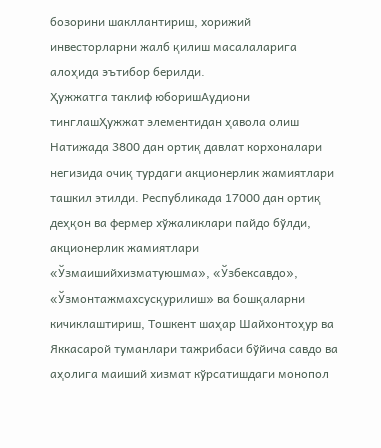бозорини шакллантириш, хорижий инвесторларни жалб қилиш масалаларига алоҳида эътибор берилди.
Ҳужжатга таклиф юборишАудиони тинглашҲужжат элементидан ҳавола олиш
Натижада 3800 дан ортиқ давлат корхоналари негизида очиқ турдаги акционерлик жамиятлари ташкил этилди. Республикада 17000 дан ортиқ деҳқон ва фермер хўжаликлари пайдо бўлди, акционерлик жамиятлари «Ўзмаишийхизматуюшма», «Ўзбексавдо», «Ўзмонтажмахсусқурилиш» ва бошқаларни кичиклаштириш, Тошкент шаҳар Шайхонтоҳур ва Яккасарой туманлари тажрибаси бўйича савдо ва аҳолига маиший хизмат кўрсатишдаги монопол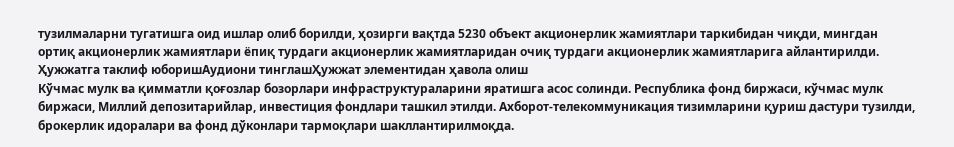тузилмаларни тугатишга оид ишлар олиб борилди, ҳозирги вақтда 5230 объект акционерлик жамиятлари таркибидан чиқди, мингдан ортиқ акционерлик жамиятлари ёпиқ турдаги акционерлик жамиятларидан очиқ турдаги акционерлик жамиятларига айлантирилди.
Ҳужжатга таклиф юборишАудиони тинглашҲужжат элементидан ҳавола олиш
Кўчмас мулк ва қимматли қоғозлар бозорлари инфраструктураларини яратишга асос солинди. Республика фонд биржаси, кўчмас мулк биржаси, Миллий депозитарийлар, инвестиция фондлари ташкил этилди. Ахборот-телекоммуникация тизимларини қуриш дастури тузилди, брокерлик идоралари ва фонд дўконлари тармоқлари шакллантирилмоқда.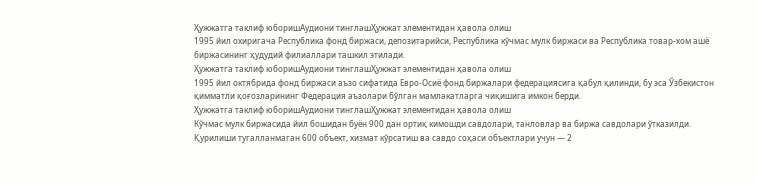Ҳужжатга таклиф юборишАудиони тинглашҲужжат элементидан ҳавола олиш
1995 йил охиригача Республика фонд биржаси, депозитарийси, Республика кўчмас мулк биржаси ва Республика товар-хом ашё биржасининг ҳудудий филиаллари ташкил этилади.
Ҳужжатга таклиф юборишАудиони тинглашҲужжат элементидан ҳавола олиш
1995 йил октябрида фонд биржаси аъзо сифатида Евро-Осиё фонд биржалари федерациясига қабул қилинди, бу эса Ўзбекистон қимматли қоғозларининг Федерация аъзолари бўлган мамлакатларга чиқишига имкон берди.
Ҳужжатга таклиф юборишАудиони тинглашҲужжат элементидан ҳавола олиш
Кўчмас мулк биржасида йил бошидан буён 900 дан ортиқ кимошди савдолари, танловлар ва биржа савдолари ўтказилди. Қурилиши тугалланмаган 600 объект, хизмат кўрсатиш ва савдо соҳаси объектлари учун — 2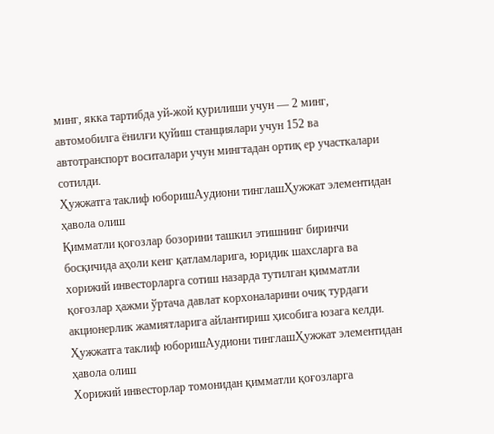минг, якка тартибда уй-жой қурилиши учун — 2 минг, автомобилга ёнилғи қуйиш станциялари учун 152 ва автотранспорт воситалари учун мингтадан ортиқ ер участкалари сотилди.
Ҳужжатга таклиф юборишАудиони тинглашҲужжат элементидан ҳавола олиш
Қимматли қоғозлар бозорини ташкил этишнинг биринчи босқичида аҳоли кенг қатламларига, юридик шахсларга ва хорижий инвесторларга сотиш назарда тутилган қимматли қоғозлар ҳажми ўртача давлат корхоналарини очиқ турдаги акционерлик жамиятларига айлантириш ҳисобига юзага келди.
Ҳужжатга таклиф юборишАудиони тинглашҲужжат элементидан ҳавола олиш
Хорижий инвесторлар томонидан қимматли қоғозларга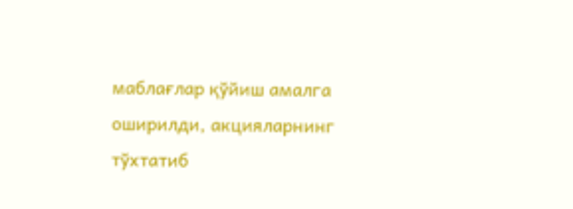маблағлар қўйиш амалга оширилди, акцияларнинг тўхтатиб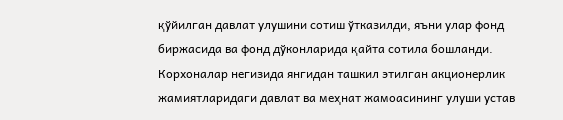қўйилган давлат улушини сотиш ўтказилди, яъни улар фонд биржасида ва фонд дўконларида қайта сотила бошланди. Корхоналар негизида янгидан ташкил этилган акционерлик жамиятларидаги давлат ва меҳнат жамоасининг улуши устав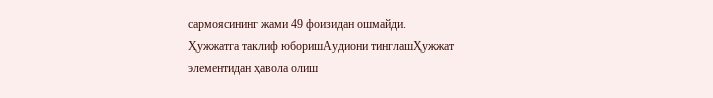сармоясининг жами 49 фоизидан ошмайди.
Ҳужжатга таклиф юборишАудиони тинглашҲужжат элементидан ҳавола олиш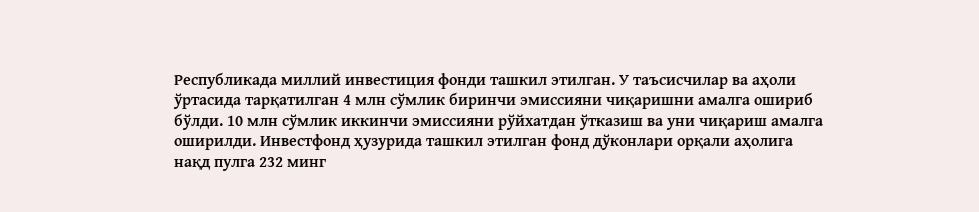Республикада миллий инвестиция фонди ташкил этилган. У таъсисчилар ва аҳоли ўртасида тарқатилган 4 млн сўмлик биринчи эмиссияни чиқаришни амалга ошириб бўлди. 10 млн сўмлик иккинчи эмиссияни рўйхатдан ўтказиш ва уни чиқариш амалга оширилди. Инвестфонд ҳузурида ташкил этилган фонд дўконлари орқали аҳолига нақд пулга 232 минг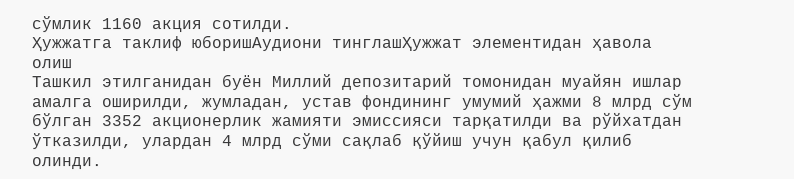сўмлик 1160 акция сотилди.
Ҳужжатга таклиф юборишАудиони тинглашҲужжат элементидан ҳавола олиш
Ташкил этилганидан буён Миллий депозитарий томонидан муайян ишлар амалга оширилди, жумладан, устав фондининг умумий ҳажми 8 млрд сўм бўлган 3352 акционерлик жамияти эмиссияси тарқатилди ва рўйхатдан ўтказилди, улардан 4 млрд сўми сақлаб қўйиш учун қабул қилиб олинди.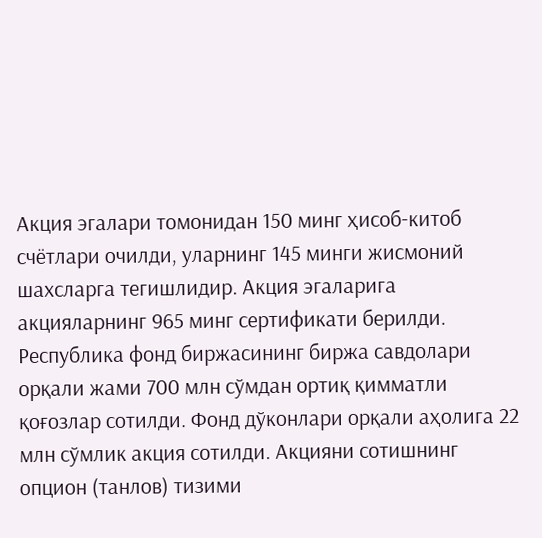Акция эгалари томонидан 150 минг ҳисоб-китоб счётлари очилди, уларнинг 145 минги жисмоний шахсларга тегишлидир. Акция эгаларига акцияларнинг 965 минг сертификати берилди. Республика фонд биржасининг биржа савдолари орқали жами 700 млн сўмдан ортиқ қимматли қоғозлар сотилди. Фонд дўконлари орқали аҳолига 22 млн сўмлик акция сотилди. Акцияни сотишнинг опцион (танлов) тизими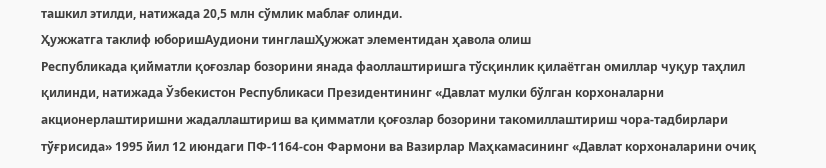ташкил этилди, натижада 20,5 млн сўмлик маблағ олинди.
Ҳужжатга таклиф юборишАудиони тинглашҲужжат элементидан ҳавола олиш
Республикада қийматли қоғозлар бозорини янада фаоллаштиришга тўсқинлик қилаётган омиллар чуқур таҳлил қилинди, натижада Ўзбекистон Республикаси Президентининг «Давлат мулки бўлган корхоналарни акционерлаштиришни жадаллаштириш ва қимматли қоғозлар бозорини такомиллаштириш чора-тадбирлари тўғрисида» 1995 йил 12 июндаги ПФ-1164-сон Фармони ва Вазирлар Маҳкамасининг «Давлат корхоналарини очиқ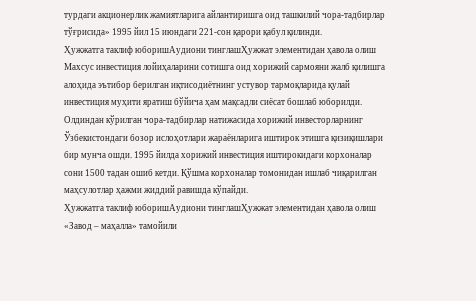турдаги акционерлик жамиятларига айлантиришга оид ташкилий чора-тадбирлар тўғрисида» 1995 йил 15 июндаги 221-сон қарори қабул қилинди.
Ҳужжатга таклиф юборишАудиони тинглашҲужжат элементидан ҳавола олиш
Махсус инвестиция лойиҳаларини сотишга оид хорижий сармояни жалб қилишга алоҳида эътибор берилган иқтисодиётнинг устувор тармоқларида қулай инвестиция муҳити яратиш бўйича ҳам мақсадли сиёсат бошлаб юборилди. Олдиндан кўрилган чора-тадбирлар натижасида хорижий инвесторларнинг Ўзбекистондаги бозор ислоҳотлари жараёнларига иштирок этишга қизиқишлари бир мунча ошди. 1995 йилда хорижий инвестиция иштирокидаги корхоналар сони 1500 тадан ошиб кетди. Қўшма корхоналар томонидан ишлаб чиқарилган маҳсулотлар ҳажми жиддий равишда кўпайди.
Ҳужжатга таклиф юборишАудиони тинглашҲужжат элементидан ҳавола олиш
«Завод – маҳалла» тамойили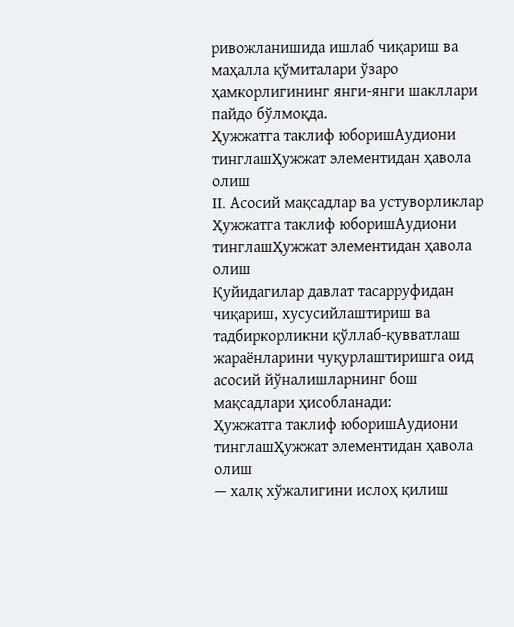ривожланишида ишлаб чиқариш ва маҳалла қўмиталари ўзаро ҳамкорлигининг янги-янги шакллари пайдо бўлмоқда.
Ҳужжатга таклиф юборишАудиони тинглашҲужжат элементидан ҳавола олиш
II. Асосий мақсадлар ва устуворликлар
Ҳужжатга таклиф юборишАудиони тинглашҲужжат элементидан ҳавола олиш
Қуйидагилар давлат тасарруфидан чиқариш, хусусийлаштириш ва тадбиркорликни қўллаб-қувватлаш жараёнларини чуқурлаштиришга оид асосий йўналишларнинг бош мақсадлари ҳисобланади:
Ҳужжатга таклиф юборишАудиони тинглашҲужжат элементидан ҳавола олиш
— халқ хўжалигини ислоҳ қилиш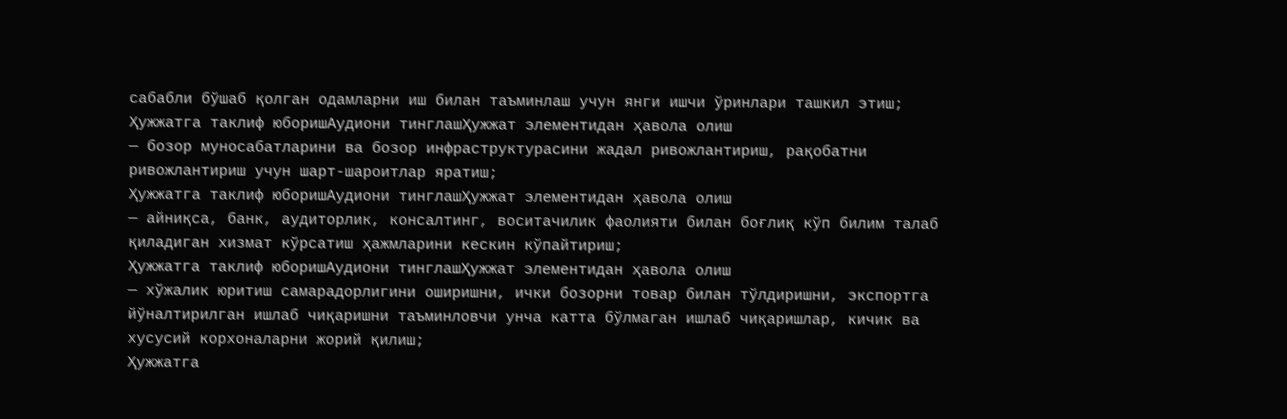сабабли бўшаб қолган одамларни иш билан таъминлаш учун янги ишчи ўринлари ташкил этиш;
Ҳужжатга таклиф юборишАудиони тинглашҲужжат элементидан ҳавола олиш
— бозор муносабатларини ва бозор инфраструктурасини жадал ривожлантириш, рақобатни ривожлантириш учун шарт-шароитлар яратиш;
Ҳужжатга таклиф юборишАудиони тинглашҲужжат элементидан ҳавола олиш
— айниқса, банк, аудиторлик, консалтинг, воситачилик фаолияти билан боғлиқ кўп билим талаб қиладиган хизмат кўрсатиш ҳажмларини кескин кўпайтириш;
Ҳужжатга таклиф юборишАудиони тинглашҲужжат элементидан ҳавола олиш
— хўжалик юритиш самарадорлигини оширишни, ички бозорни товар билан тўлдиришни, экспортга йўналтирилган ишлаб чиқаришни таъминловчи унча катта бўлмаган ишлаб чиқаришлар, кичик ва хусусий корхоналарни жорий қилиш;
Ҳужжатга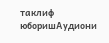таклиф юборишАудиони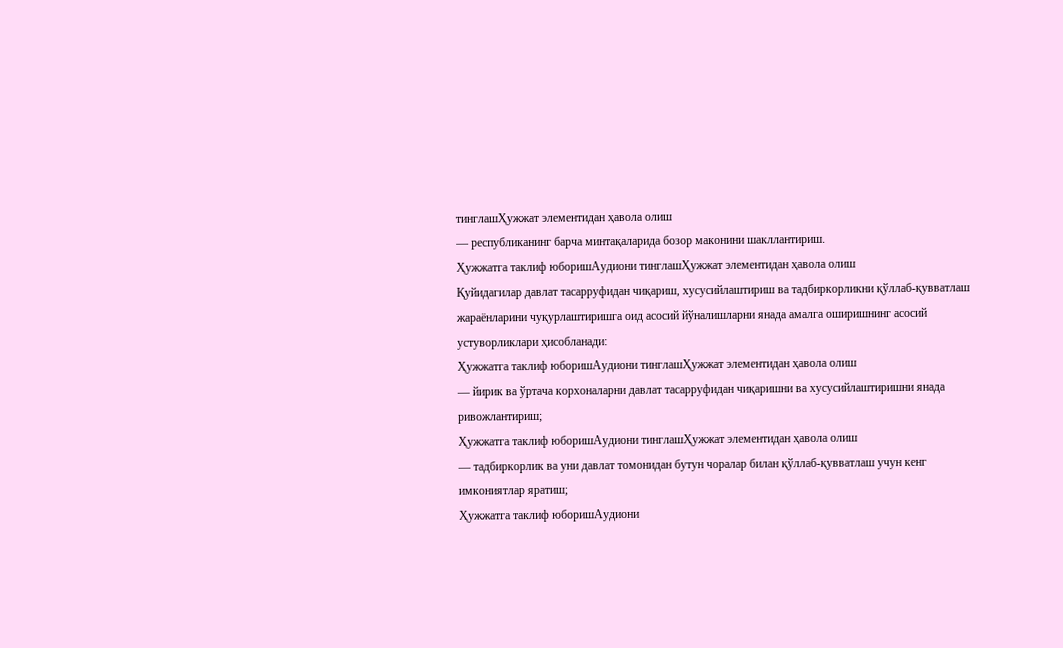тинглашҲужжат элементидан ҳавола олиш
— республиканинг барча минтақаларида бозор маконини шакллантириш.
Ҳужжатга таклиф юборишАудиони тинглашҲужжат элементидан ҳавола олиш
Қуйидагилар давлат тасарруфидан чиқариш, хусусийлаштириш ва тадбиркорликни қўллаб-қувватлаш жараёнларини чуқурлаштиришга оид асосий йўналишларни янада амалга оширишнинг асосий устуворликлари ҳисобланади:
Ҳужжатга таклиф юборишАудиони тинглашҲужжат элементидан ҳавола олиш
— йирик ва ўртача корхоналарни давлат тасарруфидан чиқаришни ва хусусийлаштиришни янада ривожлантириш;
Ҳужжатга таклиф юборишАудиони тинглашҲужжат элементидан ҳавола олиш
— тадбиркорлик ва уни давлат томонидан бутун чоралар билан қўллаб-қувватлаш учун кенг имкониятлар яратиш;
Ҳужжатга таклиф юборишАудиони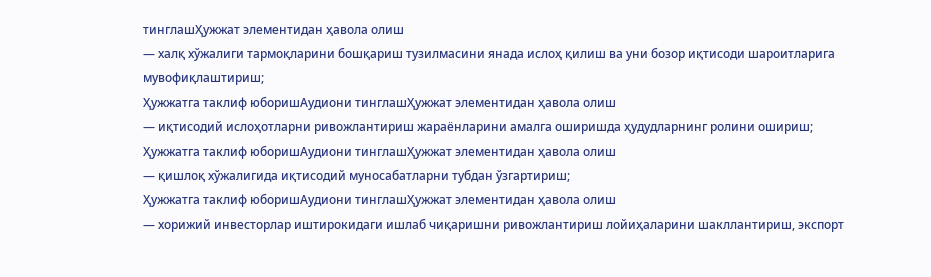тинглашҲужжат элементидан ҳавола олиш
— халқ хўжалиги тармоқларини бошқариш тузилмасини янада ислоҳ қилиш ва уни бозор иқтисоди шароитларига мувофиқлаштириш;
Ҳужжатга таклиф юборишАудиони тинглашҲужжат элементидан ҳавола олиш
— иқтисодий ислоҳотларни ривожлантириш жараёнларини амалга оширишда ҳудудларнинг ролини ошириш;
Ҳужжатга таклиф юборишАудиони тинглашҲужжат элементидан ҳавола олиш
— қишлоқ хўжалигида иқтисодий муносабатларни тубдан ўзгартириш;
Ҳужжатга таклиф юборишАудиони тинглашҲужжат элементидан ҳавола олиш
— хорижий инвесторлар иштирокидаги ишлаб чиқаришни ривожлантириш лойиҳаларини шакллантириш, экспорт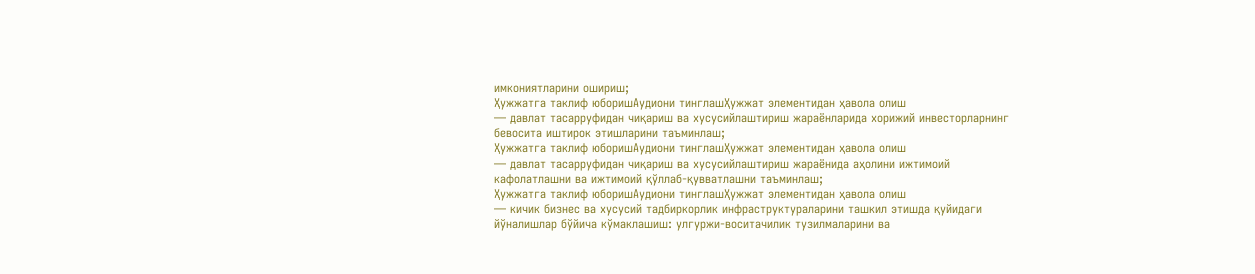имкониятларини ошириш;
Ҳужжатга таклиф юборишАудиони тинглашҲужжат элементидан ҳавола олиш
— давлат тасарруфидан чиқариш ва хусусийлаштириш жараёнларида хорижий инвесторларнинг бевосита иштирок этишларини таъминлаш;
Ҳужжатга таклиф юборишАудиони тинглашҲужжат элементидан ҳавола олиш
— давлат тасарруфидан чиқариш ва хусусийлаштириш жараёнида аҳолини ижтимоий кафолатлашни ва ижтимоий қўллаб-қувватлашни таъминлаш;
Ҳужжатга таклиф юборишАудиони тинглашҲужжат элементидан ҳавола олиш
— кичик бизнес ва хусусий тадбиркорлик инфраструктураларини ташкил этишда қуйидаги йўналишлар бўйича кўмаклашиш: улгуржи-воситачилик тузилмаларини ва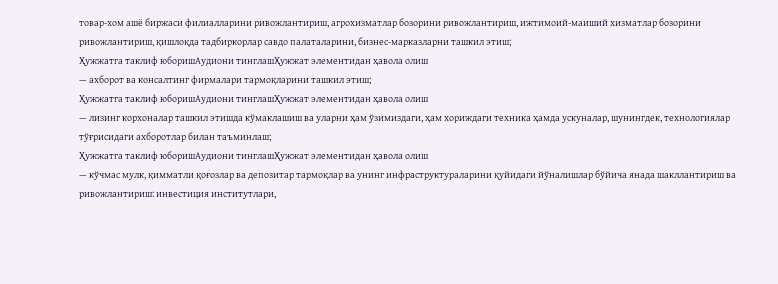товар-хом ашё биржаси филиалларини ривожлантириш, агрохизматлар бозорини ривожлантириш, ижтимоий-маиший хизматлар бозорини ривожлантириш, қишлоқда тадбиркорлар савдо палаталарини, бизнес-марказларни ташкил этиш;
Ҳужжатга таклиф юборишАудиони тинглашҲужжат элементидан ҳавола олиш
— ахборот ва консалтинг фирмалари тармоқларини ташкил этиш;
Ҳужжатга таклиф юборишАудиони тинглашҲужжат элементидан ҳавола олиш
— лизинг корхоналар ташкил этишда кўмаклашиш ва уларни ҳам ўзимиздаги, ҳам хориждаги техника ҳамда ускуналар, шунингдек, технологиялар тўғрисидаги ахборотлар билан таъминлаш;
Ҳужжатга таклиф юборишАудиони тинглашҲужжат элементидан ҳавола олиш
— кўчмас мулк, қимматли қоғозлар ва депозитар тармоқлар ва унинг инфраструктураларини қуйидаги йўналишлар бўйича янада шакллантириш ва ривожлантириш: инвестиция институтлари,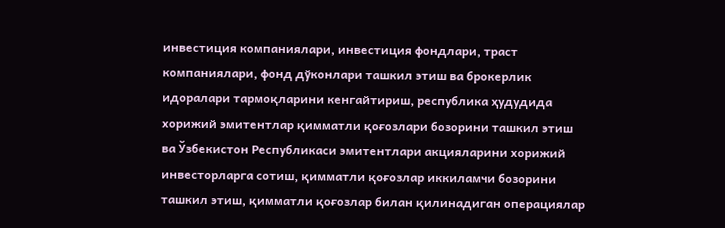инвестиция компаниялари, инвестиция фондлари, траст компаниялари, фонд дўконлари ташкил этиш ва брокерлик идоралари тармоқларини кенгайтириш, республика ҳудудида хорижий эмитентлар қимматли қоғозлари бозорини ташкил этиш ва Ўзбекистон Республикаси эмитентлари акцияларини хорижий инвесторларга сотиш, қимматли қоғозлар иккиламчи бозорини ташкил этиш, қимматли қоғозлар билан қилинадиган операциялар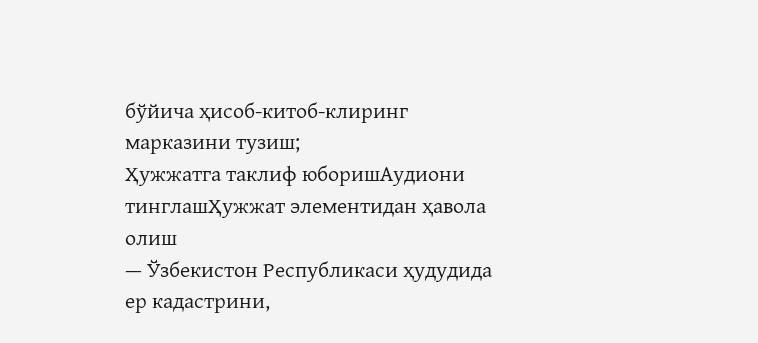бўйича ҳисоб-китоб-клиринг марказини тузиш;
Ҳужжатга таклиф юборишАудиони тинглашҲужжат элементидан ҳавола олиш
— Ўзбекистон Республикаси ҳудудида ер кадастрини,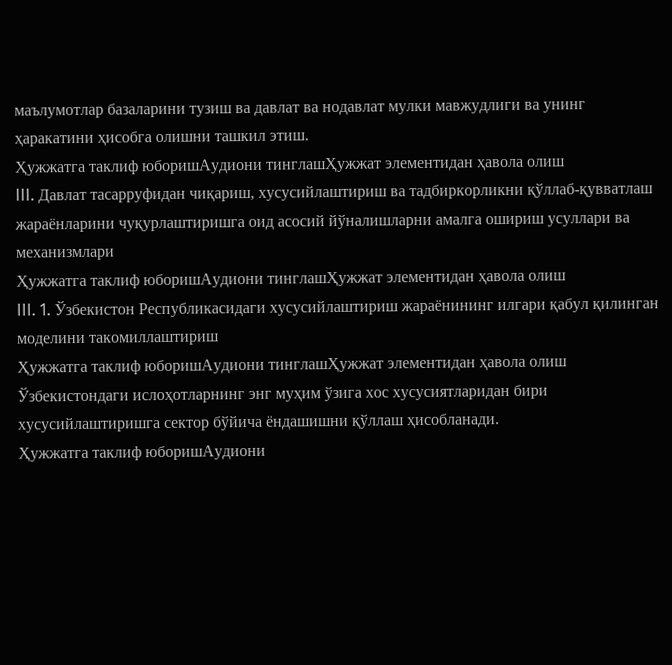маълумотлар базаларини тузиш ва давлат ва нодавлат мулки мавжудлиги ва унинг ҳаракатини ҳисобга олишни ташкил этиш.
Ҳужжатга таклиф юборишАудиони тинглашҲужжат элементидан ҳавола олиш
III. Давлат тасарруфидан чиқариш, хусусийлаштириш ва тадбиркорликни қўллаб-қувватлаш жараёнларини чуқурлаштиришга оид асосий йўналишларни амалга ошириш усуллари ва механизмлари
Ҳужжатга таклиф юборишАудиони тинглашҲужжат элементидан ҳавола олиш
III. 1. Ўзбекистон Республикасидаги хусусийлаштириш жараёнининг илгари қабул қилинган моделини такомиллаштириш
Ҳужжатга таклиф юборишАудиони тинглашҲужжат элементидан ҳавола олиш
Ўзбекистондаги ислоҳотларнинг энг муҳим ўзига хос хусусиятларидан бири хусусийлаштиришга сектор бўйича ёндашишни қўллаш ҳисобланади.
Ҳужжатга таклиф юборишАудиони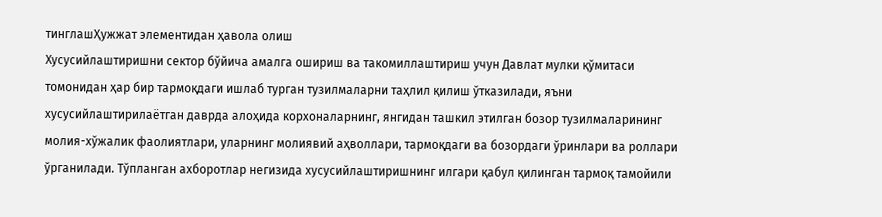тинглашҲужжат элементидан ҳавола олиш
Хусусийлаштиришни сектор бўйича амалга ошириш ва такомиллаштириш учун Давлат мулки қўмитаси томонидан ҳар бир тармоқдаги ишлаб турган тузилмаларни таҳлил қилиш ўтказилади, яъни хусусийлаштирилаётган даврда алоҳида корхоналарнинг, янгидан ташкил этилган бозор тузилмаларининг молия-хўжалик фаолиятлари, уларнинг молиявий аҳволлари, тармоқдаги ва бозордаги ўринлари ва роллари ўрганилади. Тўпланган ахборотлар негизида хусусийлаштиришнинг илгари қабул қилинган тармоқ тамойили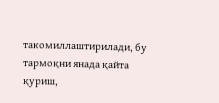такомиллаштирилади, бу тармоқни янада қайта қуриш,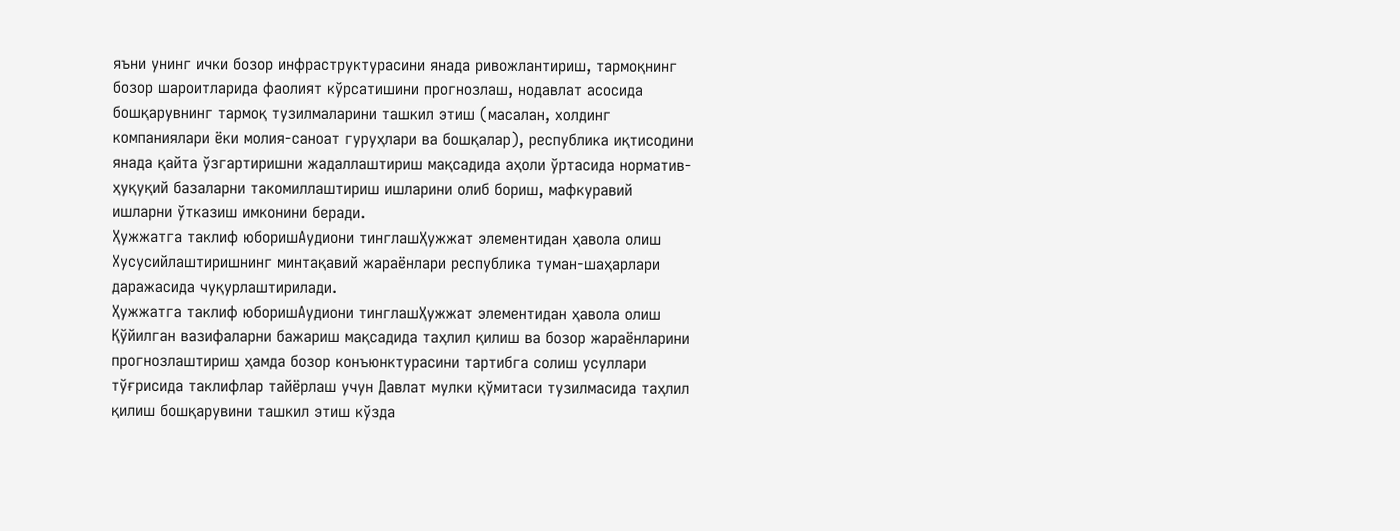яъни унинг ички бозор инфраструктурасини янада ривожлантириш, тармоқнинг бозор шароитларида фаолият кўрсатишини прогнозлаш, нодавлат асосида бошқарувнинг тармоқ тузилмаларини ташкил этиш (масалан, холдинг компаниялари ёки молия-саноат гуруҳлари ва бошқалар), республика иқтисодини янада қайта ўзгартиришни жадаллаштириш мақсадида аҳоли ўртасида норматив-ҳуқуқий базаларни такомиллаштириш ишларини олиб бориш, мафкуравий ишларни ўтказиш имконини беради.
Ҳужжатга таклиф юборишАудиони тинглашҲужжат элементидан ҳавола олиш
Хусусийлаштиришнинг минтақавий жараёнлари республика туман-шаҳарлари даражасида чуқурлаштирилади.
Ҳужжатга таклиф юборишАудиони тинглашҲужжат элементидан ҳавола олиш
Қўйилган вазифаларни бажариш мақсадида таҳлил қилиш ва бозор жараёнларини прогнозлаштириш ҳамда бозор конъюнктурасини тартибга солиш усуллари тўғрисида таклифлар тайёрлаш учун Давлат мулки қўмитаси тузилмасида таҳлил қилиш бошқарувини ташкил этиш кўзда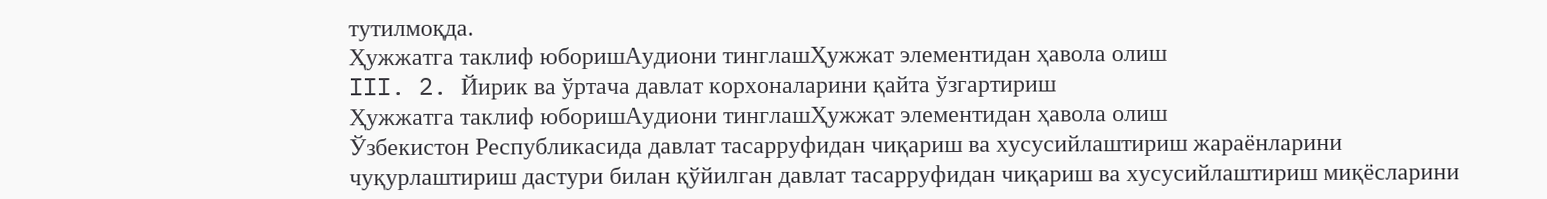тутилмоқда.
Ҳужжатга таклиф юборишАудиони тинглашҲужжат элементидан ҳавола олиш
III. 2. Йирик ва ўртача давлат корхоналарини қайта ўзгартириш
Ҳужжатга таклиф юборишАудиони тинглашҲужжат элементидан ҳавола олиш
Ўзбекистон Республикасида давлат тасарруфидан чиқариш ва хусусийлаштириш жараёнларини чуқурлаштириш дастури билан қўйилган давлат тасарруфидан чиқариш ва хусусийлаштириш миқёсларини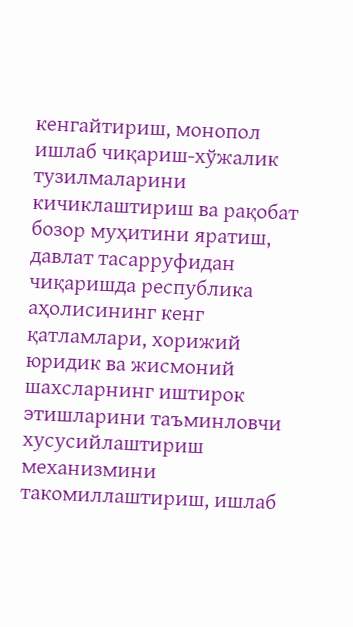кенгайтириш, монопол ишлаб чиқариш-хўжалик тузилмаларини кичиклаштириш ва рақобат бозор муҳитини яратиш, давлат тасарруфидан чиқаришда республика аҳолисининг кенг қатламлари, хорижий юридик ва жисмоний шахсларнинг иштирок этишларини таъминловчи хусусийлаштириш механизмини такомиллаштириш, ишлаб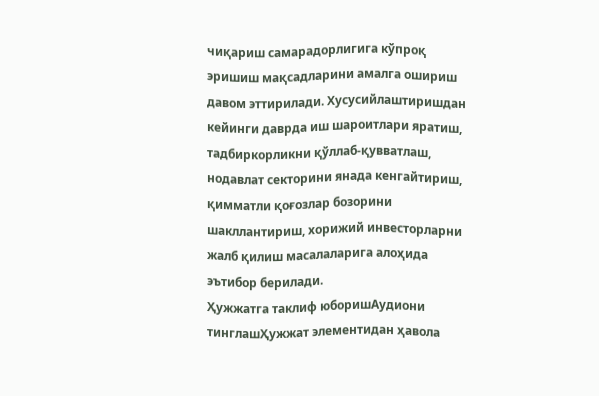чиқариш самарадорлигига кўпроқ эришиш мақсадларини амалга ошириш давом эттирилади. Хусусийлаштиришдан кейинги даврда иш шароитлари яратиш, тадбиркорликни қўллаб-қувватлаш, нодавлат секторини янада кенгайтириш, қимматли қоғозлар бозорини шакллантириш, хорижий инвесторларни жалб қилиш масалаларига алоҳида эътибор берилади.
Ҳужжатга таклиф юборишАудиони тинглашҲужжат элементидан ҳавола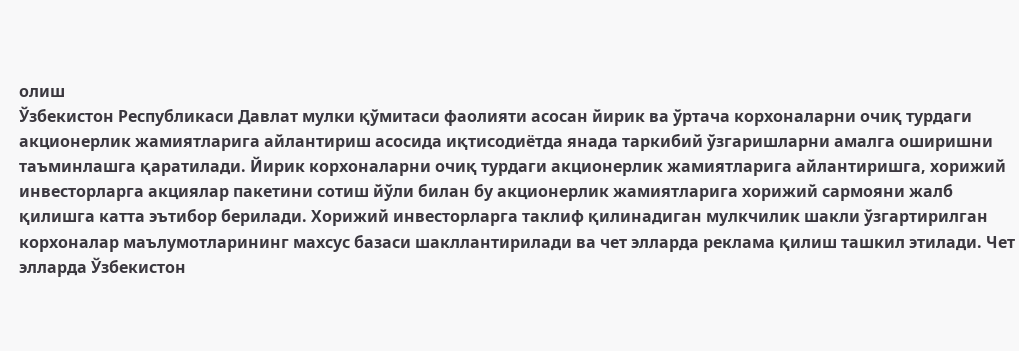олиш
Ўзбекистон Республикаси Давлат мулки қўмитаси фаолияти асосан йирик ва ўртача корхоналарни очиқ турдаги акционерлик жамиятларига айлантириш асосида иқтисодиётда янада таркибий ўзгаришларни амалга оширишни таъминлашга қаратилади. Йирик корхоналарни очиқ турдаги акционерлик жамиятларига айлантиришга, хорижий инвесторларга акциялар пакетини сотиш йўли билан бу акционерлик жамиятларига хорижий сармояни жалб қилишга катта эътибор берилади. Хорижий инвесторларга таклиф қилинадиган мулкчилик шакли ўзгартирилган корхоналар маълумотларининг махсус базаси шакллантирилади ва чет элларда реклама қилиш ташкил этилади. Чет элларда Ўзбекистон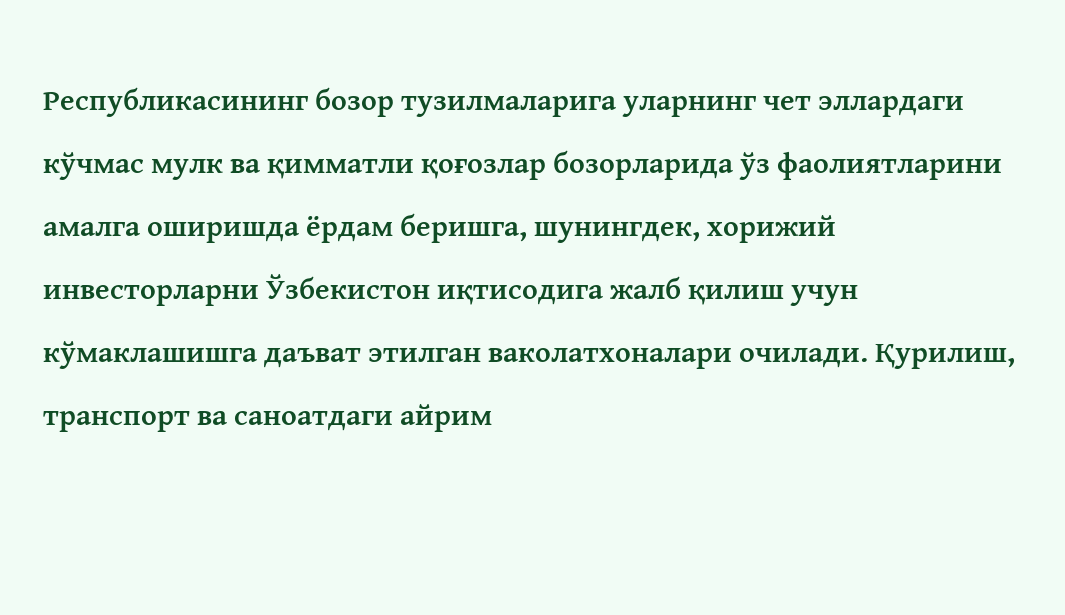Республикасининг бозор тузилмаларига уларнинг чет эллардаги кўчмас мулк ва қимматли қоғозлар бозорларида ўз фаолиятларини амалга оширишда ёрдам беришга, шунингдек, хорижий инвесторларни Ўзбекистон иқтисодига жалб қилиш учун кўмаклашишга даъват этилган ваколатхоналари очилади. Қурилиш, транспорт ва саноатдаги айрим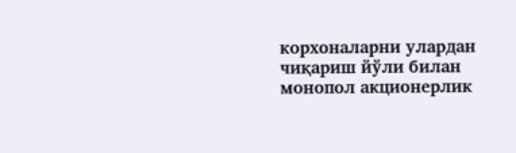корхоналарни улардан чиқариш йўли билан монопол акционерлик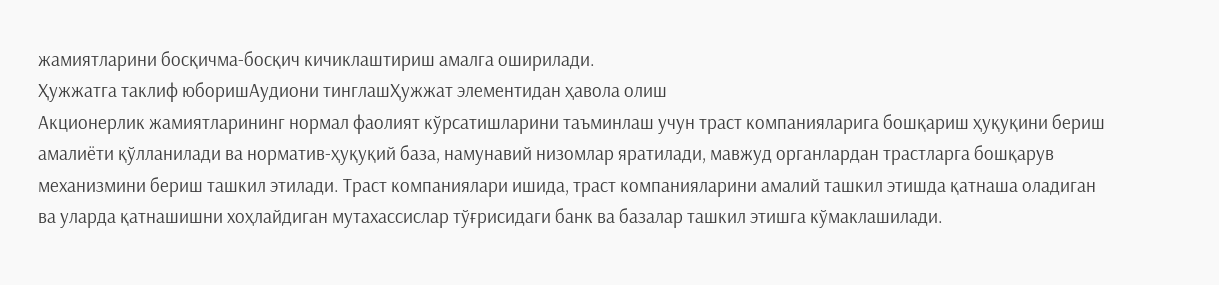жамиятларини босқичма-босқич кичиклаштириш амалга оширилади.
Ҳужжатга таклиф юборишАудиони тинглашҲужжат элементидан ҳавола олиш
Акционерлик жамиятларининг нормал фаолият кўрсатишларини таъминлаш учун траст компанияларига бошқариш ҳуқуқини бериш амалиёти қўлланилади ва норматив-ҳуқуқий база, намунавий низомлар яратилади, мавжуд органлардан трастларга бошқарув механизмини бериш ташкил этилади. Траст компаниялари ишида, траст компанияларини амалий ташкил этишда қатнаша оладиган ва уларда қатнашишни хоҳлайдиган мутахассислар тўғрисидаги банк ва базалар ташкил этишга кўмаклашилади.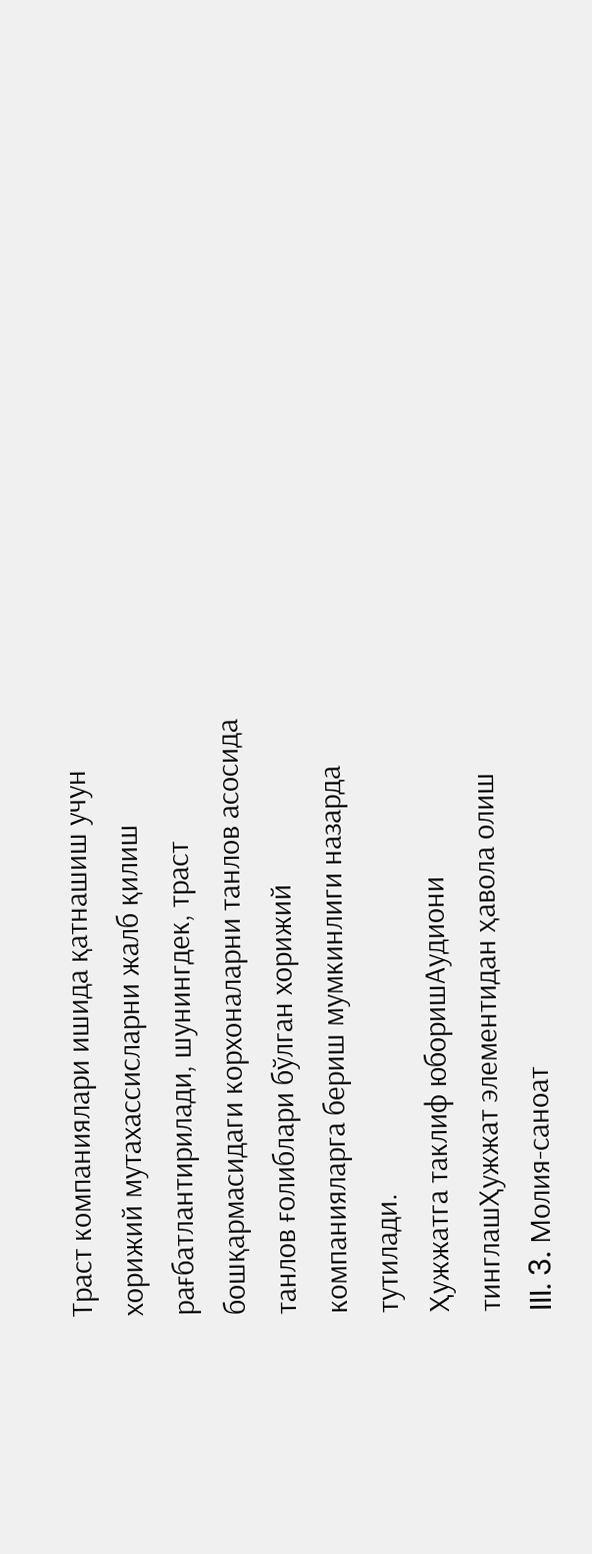Траст компаниялари ишида қатнашиш учун хорижий мутахассисларни жалб қилиш рағбатлантирилади, шунингдек, траст бошқармасидаги корхоналарни танлов асосида танлов ғолиблари бўлган хорижий компанияларга бериш мумкинлиги назарда тутилади.
Ҳужжатга таклиф юборишАудиони тинглашҲужжат элементидан ҳавола олиш
III. 3. Молия-саноат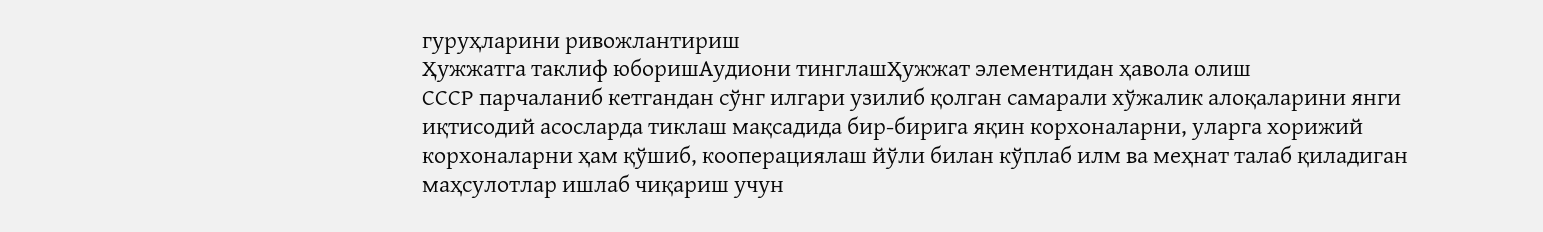гуруҳларини ривожлантириш
Ҳужжатга таклиф юборишАудиони тинглашҲужжат элементидан ҳавола олиш
СССР парчаланиб кетгандан сўнг илгари узилиб қолган самарали хўжалик алоқаларини янги иқтисодий асосларда тиклаш мақсадида бир-бирига яқин корхоналарни, уларга хорижий корхоналарни ҳам қўшиб, кооперациялаш йўли билан кўплаб илм ва меҳнат талаб қиладиган маҳсулотлар ишлаб чиқариш учун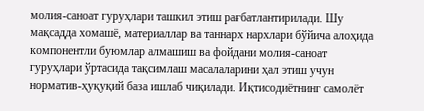молия-саноат гуруҳлари ташкил этиш рағбатлантирилади. Шу мақсадда хомашё, материаллар ва таннарх нархлари бўйича алоҳида компонентли буюмлар алмашиш ва фойдани молия-саноат гуруҳлари ўртасида тақсимлаш масалаларини ҳал этиш учун норматив-ҳуқуқий база ишлаб чиқилади. Иқтисодиётнинг самолёт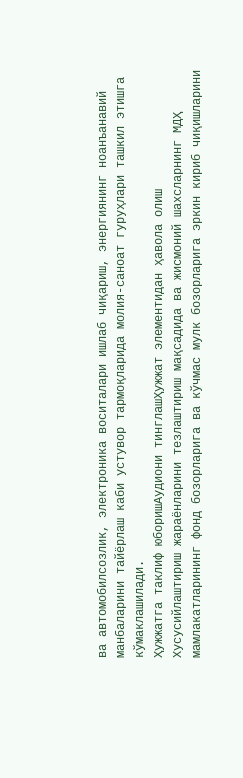ва автомобилсозлик, электроника воситалари ишлаб чиқариш, энергиянинг ноанъанавий манбаларини тайёрлаш каби устувор тармоқларида молия-саноат гуруҳлари ташкил этишга кўмаклашилади.
Ҳужжатга таклиф юборишАудиони тинглашҲужжат элементидан ҳавола олиш
Хусусийлаштириш жараёнларини тезлаштириш мақсадида ва жисмоний шахсларнинг МДҲ мамлакатларининг фонд бозорларига ва кўчмас мулк бозорларига эркин кириб чиқишларини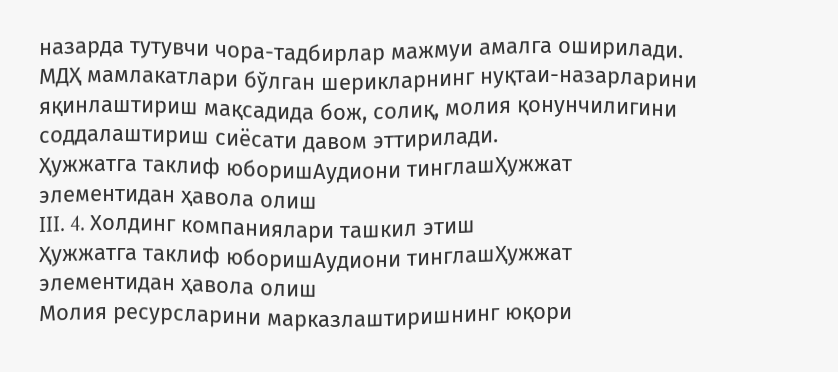назарда тутувчи чора-тадбирлар мажмуи амалга оширилади. МДҲ мамлакатлари бўлган шерикларнинг нуқтаи-назарларини яқинлаштириш мақсадида бож, солиқ, молия қонунчилигини соддалаштириш сиёсати давом эттирилади.
Ҳужжатга таклиф юборишАудиони тинглашҲужжат элементидан ҳавола олиш
III. 4. Холдинг компаниялари ташкил этиш
Ҳужжатга таклиф юборишАудиони тинглашҲужжат элементидан ҳавола олиш
Молия ресурсларини марказлаштиришнинг юқори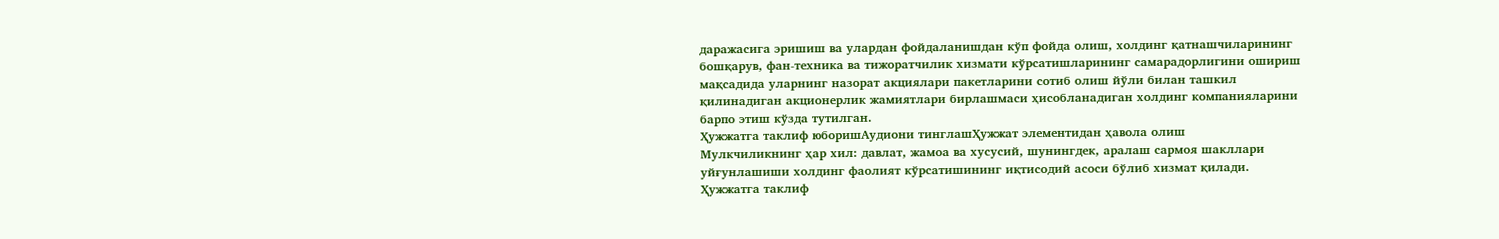даражасига эришиш ва улардан фойдаланишдан кўп фойда олиш, холдинг қатнашчиларининг бошқарув, фан-техника ва тижоратчилик хизмати кўрсатишларининг самарадорлигини ошириш мақсадида уларнинг назорат акциялари пакетларини сотиб олиш йўли билан ташкил қилинадиган акционерлик жамиятлари бирлашмаси ҳисобланадиган холдинг компанияларини барпо этиш кўзда тутилган.
Ҳужжатга таклиф юборишАудиони тинглашҲужжат элементидан ҳавола олиш
Мулкчиликнинг ҳар хил: давлат, жамоа ва хусусий, шунингдек, аралаш сармоя шакллари уйғунлашиши холдинг фаолият кўрсатишининг иқтисодий асоси бўлиб хизмат қилади.
Ҳужжатга таклиф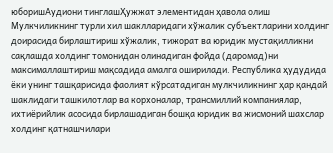юборишАудиони тинглашҲужжат элементидан ҳавола олиш
Мулкчиликнинг турли хил шаклларидаги хўжалик субъектларини холдинг доирасида бирлаштириш хўжалик, тижорат ва юридик мустақилликни сақлашда холдинг томонидан олинадиган фойда (даромад)ни максималлаштириш мақсадида амалга оширилади. Республика ҳудудида ёки унинг ташқарисида фаолият кўрсатадиган мулкчиликнинг ҳар қандай шаклидаги ташкилотлар ва корхоналар, трансмиллий компаниялар, ихтиёрийлик асосида бирлашадиган бошқа юридик ва жисмоний шахслар холдинг қатнашчилари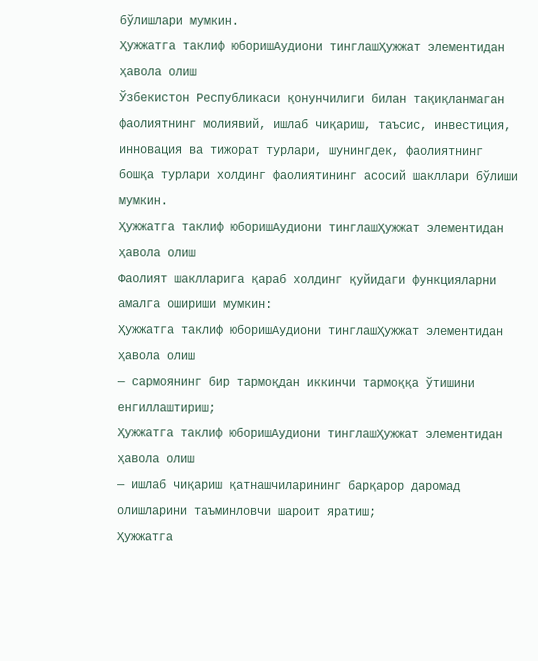бўлишлари мумкин.
Ҳужжатга таклиф юборишАудиони тинглашҲужжат элементидан ҳавола олиш
Ўзбекистон Республикаси қонунчилиги билан тақиқланмаган фаолиятнинг молиявий, ишлаб чиқариш, таъсис, инвестиция, инновация ва тижорат турлари, шунингдек, фаолиятнинг бошқа турлари холдинг фаолиятининг асосий шакллари бўлиши мумкин.
Ҳужжатга таклиф юборишАудиони тинглашҲужжат элементидан ҳавола олиш
Фаолият шаклларига қараб холдинг қуйидаги функцияларни амалга ошириши мумкин:
Ҳужжатга таклиф юборишАудиони тинглашҲужжат элементидан ҳавола олиш
— сармоянинг бир тармоқдан иккинчи тармоққа ўтишини енгиллаштириш;
Ҳужжатга таклиф юборишАудиони тинглашҲужжат элементидан ҳавола олиш
— ишлаб чиқариш қатнашчиларининг барқарор даромад олишларини таъминловчи шароит яратиш;
Ҳужжатга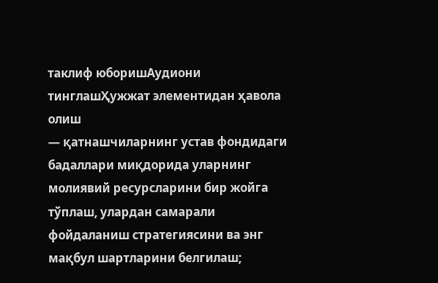таклиф юборишАудиони тинглашҲужжат элементидан ҳавола олиш
— қатнашчиларнинг устав фондидаги бадаллари миқдорида уларнинг молиявий ресурсларини бир жойга тўплаш, улардан самарали фойдаланиш стратегиясини ва энг мақбул шартларини белгилаш;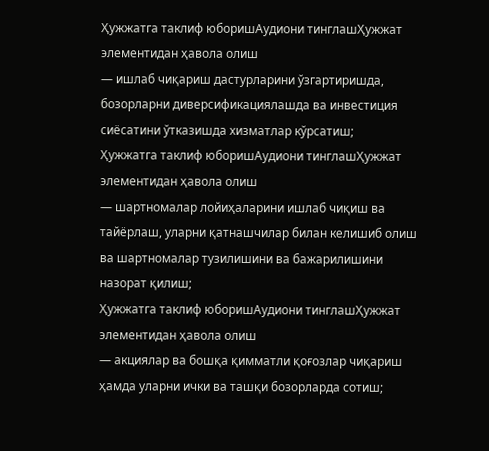Ҳужжатга таклиф юборишАудиони тинглашҲужжат элементидан ҳавола олиш
— ишлаб чиқариш дастурларини ўзгартиришда, бозорларни диверсификациялашда ва инвестиция сиёсатини ўтказишда хизматлар кўрсатиш;
Ҳужжатга таклиф юборишАудиони тинглашҲужжат элементидан ҳавола олиш
— шартномалар лойиҳаларини ишлаб чиқиш ва тайёрлаш, уларни қатнашчилар билан келишиб олиш ва шартномалар тузилишини ва бажарилишини назорат қилиш;
Ҳужжатга таклиф юборишАудиони тинглашҲужжат элементидан ҳавола олиш
— акциялар ва бошқа қимматли қоғозлар чиқариш ҳамда уларни ички ва ташқи бозорларда сотиш;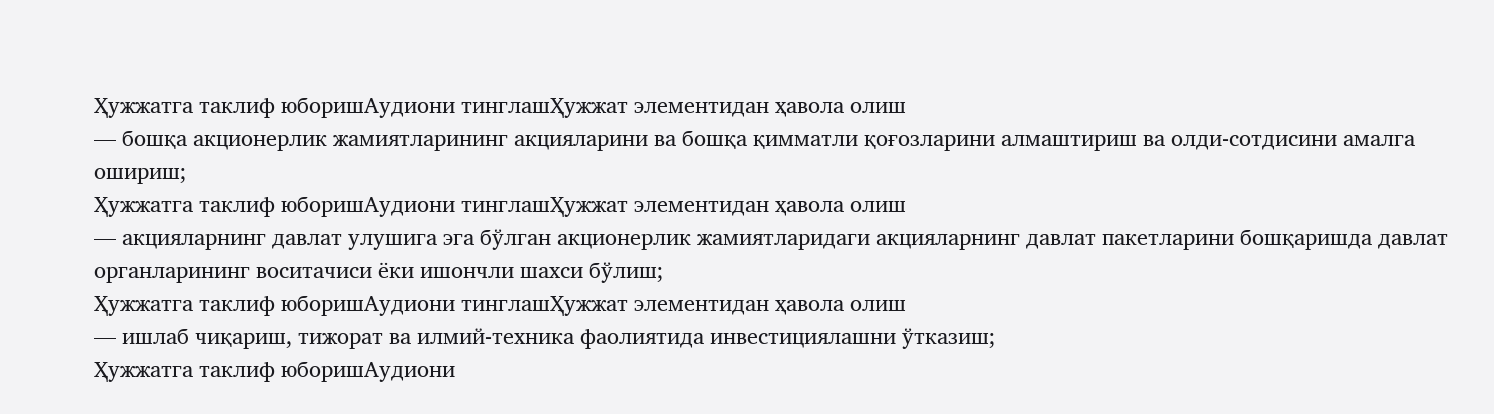Ҳужжатга таклиф юборишАудиони тинглашҲужжат элементидан ҳавола олиш
— бошқа акционерлик жамиятларининг акцияларини ва бошқа қимматли қоғозларини алмаштириш ва олди-сотдисини амалга ошириш;
Ҳужжатга таклиф юборишАудиони тинглашҲужжат элементидан ҳавола олиш
— акцияларнинг давлат улушига эга бўлган акционерлик жамиятларидаги акцияларнинг давлат пакетларини бошқаришда давлат органларининг воситачиси ёки ишончли шахси бўлиш;
Ҳужжатга таклиф юборишАудиони тинглашҲужжат элементидан ҳавола олиш
— ишлаб чиқариш, тижорат ва илмий-техника фаолиятида инвестициялашни ўтказиш;
Ҳужжатга таклиф юборишАудиони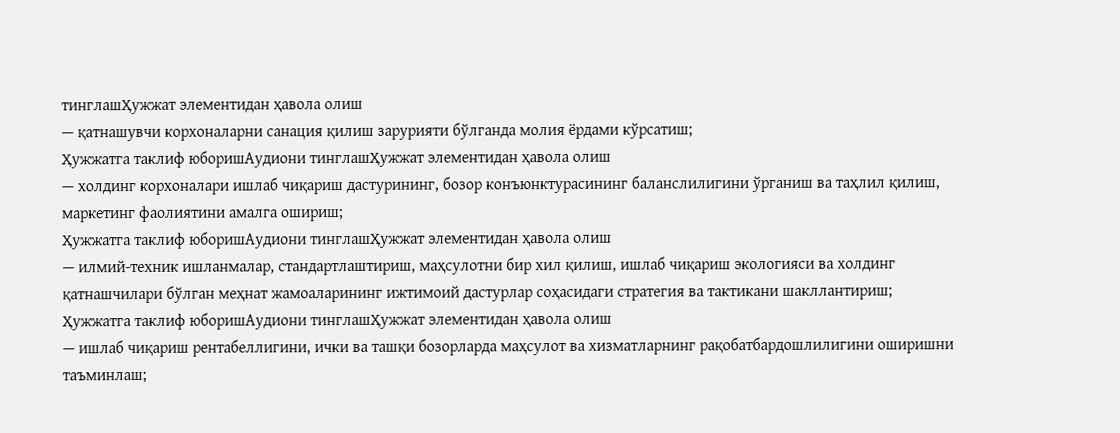тинглашҲужжат элементидан ҳавола олиш
— қатнашувчи корхоналарни санация қилиш зарурияти бўлганда молия ёрдами кўрсатиш;
Ҳужжатга таклиф юборишАудиони тинглашҲужжат элементидан ҳавола олиш
— холдинг корхоналари ишлаб чиқариш дастурининг, бозор конъюнктурасининг баланслилигини ўрганиш ва таҳлил қилиш, маркетинг фаолиятини амалга ошириш;
Ҳужжатга таклиф юборишАудиони тинглашҲужжат элементидан ҳавола олиш
— илмий-техник ишланмалар, стандартлаштириш, маҳсулотни бир хил қилиш, ишлаб чиқариш экологияси ва холдинг қатнашчилари бўлган меҳнат жамоаларининг ижтимоий дастурлар соҳасидаги стратегия ва тактикани шакллантириш;
Ҳужжатга таклиф юборишАудиони тинглашҲужжат элементидан ҳавола олиш
— ишлаб чиқариш рентабеллигини, ички ва ташқи бозорларда маҳсулот ва хизматларнинг рақобатбардошлилигини оширишни таъминлаш;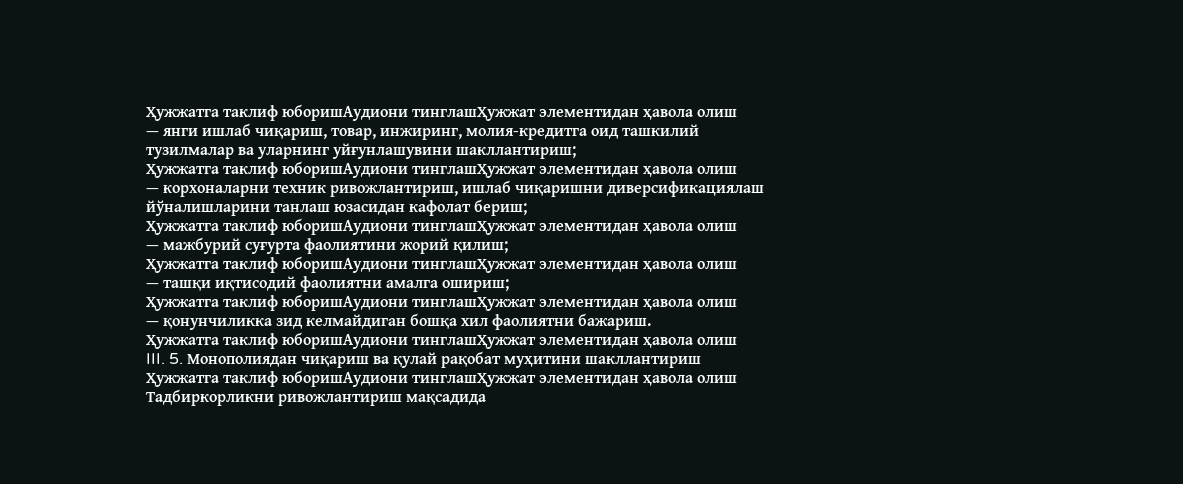Ҳужжатга таклиф юборишАудиони тинглашҲужжат элементидан ҳавола олиш
— янги ишлаб чиқариш, товар, инжиринг, молия-кредитга оид ташкилий тузилмалар ва уларнинг уйғунлашувини шакллантириш;
Ҳужжатга таклиф юборишАудиони тинглашҲужжат элементидан ҳавола олиш
— корхоналарни техник ривожлантириш, ишлаб чиқаришни диверсификациялаш йўналишларини танлаш юзасидан кафолат бериш;
Ҳужжатга таклиф юборишАудиони тинглашҲужжат элементидан ҳавола олиш
— мажбурий суғурта фаолиятини жорий қилиш;
Ҳужжатга таклиф юборишАудиони тинглашҲужжат элементидан ҳавола олиш
— ташқи иқтисодий фаолиятни амалга ошириш;
Ҳужжатга таклиф юборишАудиони тинглашҲужжат элементидан ҳавола олиш
— қонунчиликка зид келмайдиган бошқа хил фаолиятни бажариш.
Ҳужжатга таклиф юборишАудиони тинглашҲужжат элементидан ҳавола олиш
III. 5. Монополиядан чиқариш ва қулай рақобат муҳитини шакллантириш
Ҳужжатга таклиф юборишАудиони тинглашҲужжат элементидан ҳавола олиш
Тадбиркорликни ривожлантириш мақсадида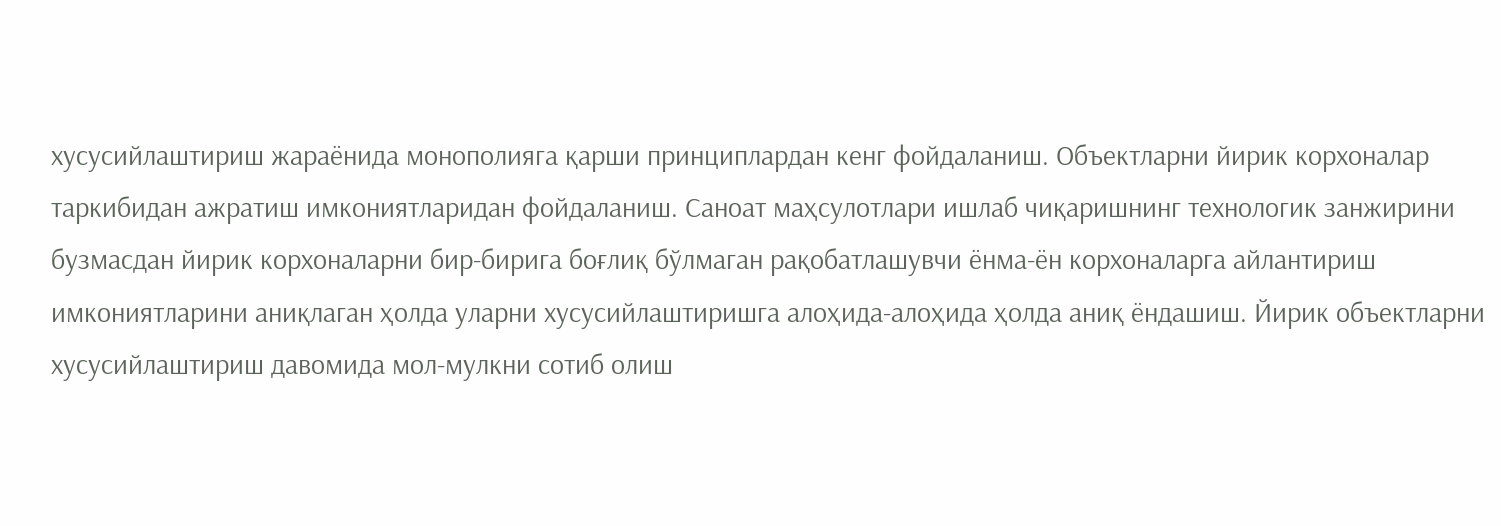хусусийлаштириш жараёнида монополияга қарши принциплардан кенг фойдаланиш. Объектларни йирик корхоналар таркибидан ажратиш имкониятларидан фойдаланиш. Саноат маҳсулотлари ишлаб чиқаришнинг технологик занжирини бузмасдан йирик корхоналарни бир-бирига боғлиқ бўлмаган рақобатлашувчи ёнма-ён корхоналарга айлантириш имкониятларини аниқлаган ҳолда уларни хусусийлаштиришга алоҳида-алоҳида ҳолда аниқ ёндашиш. Йирик объектларни хусусийлаштириш давомида мол-мулкни сотиб олиш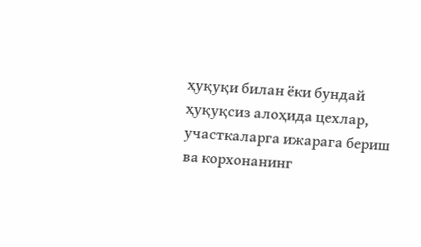ҳуқуқи билан ёки бундай ҳуқуқсиз алоҳида цехлар, участкаларга ижарага бериш ва корхонанинг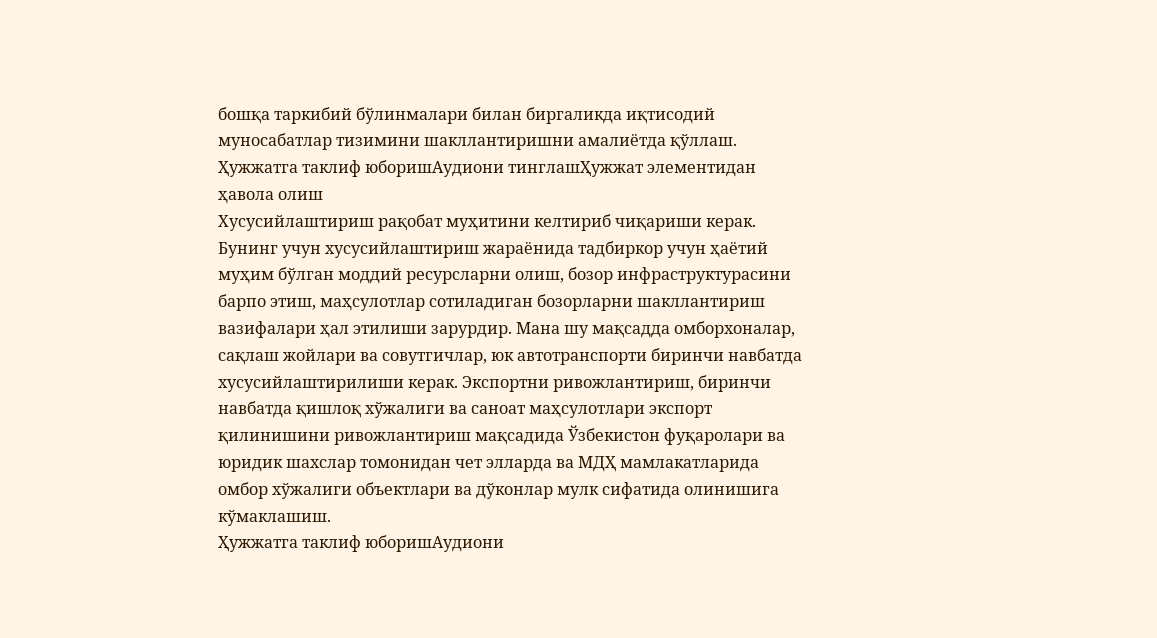бошқа таркибий бўлинмалари билан биргаликда иқтисодий муносабатлар тизимини шакллантиришни амалиётда қўллаш.
Ҳужжатга таклиф юборишАудиони тинглашҲужжат элементидан ҳавола олиш
Хусусийлаштириш рақобат муҳитини келтириб чиқариши керак. Бунинг учун хусусийлаштириш жараёнида тадбиркор учун ҳаётий муҳим бўлган моддий ресурсларни олиш, бозор инфраструктурасини барпо этиш, маҳсулотлар сотиладиган бозорларни шакллантириш вазифалари ҳал этилиши зарурдир. Мана шу мақсадда омборхоналар, сақлаш жойлари ва совутгичлар, юк автотранспорти биринчи навбатда хусусийлаштирилиши керак. Экспортни ривожлантириш, биринчи навбатда қишлоқ хўжалиги ва саноат маҳсулотлари экспорт қилинишини ривожлантириш мақсадида Ўзбекистон фуқаролари ва юридик шахслар томонидан чет элларда ва МДҲ мамлакатларида омбор хўжалиги объектлари ва дўконлар мулк сифатида олинишига кўмаклашиш.
Ҳужжатга таклиф юборишАудиони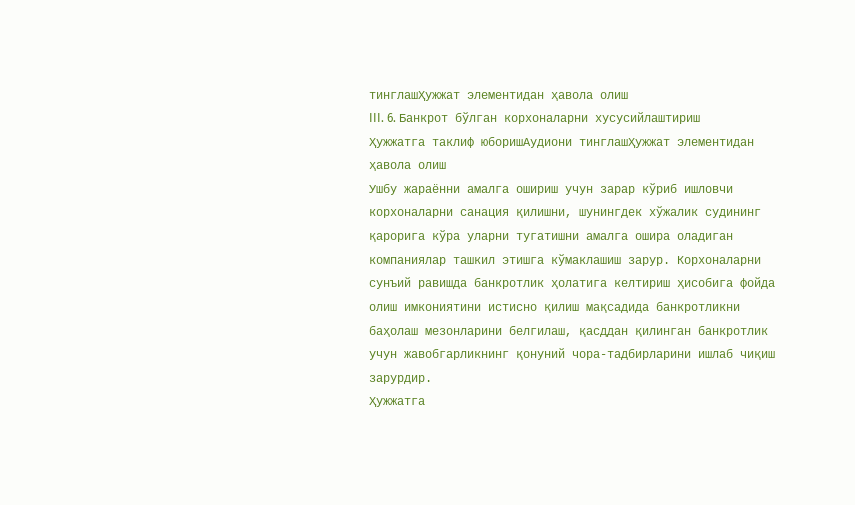тинглашҲужжат элементидан ҳавола олиш
III. 6. Банкрот бўлган корхоналарни хусусийлаштириш
Ҳужжатга таклиф юборишАудиони тинглашҲужжат элементидан ҳавола олиш
Ушбу жараённи амалга ошириш учун зарар кўриб ишловчи корхоналарни санация қилишни, шунингдек хўжалик судининг қарорига кўра уларни тугатишни амалга ошира оладиган компаниялар ташкил этишга кўмаклашиш зарур. Корхоналарни сунъий равишда банкротлик ҳолатига келтириш ҳисобига фойда олиш имкониятини истисно қилиш мақсадида банкротликни баҳолаш мезонларини белгилаш, қасддан қилинган банкротлик учун жавобгарликнинг қонуний чора-тадбирларини ишлаб чиқиш зарурдир.
Ҳужжатга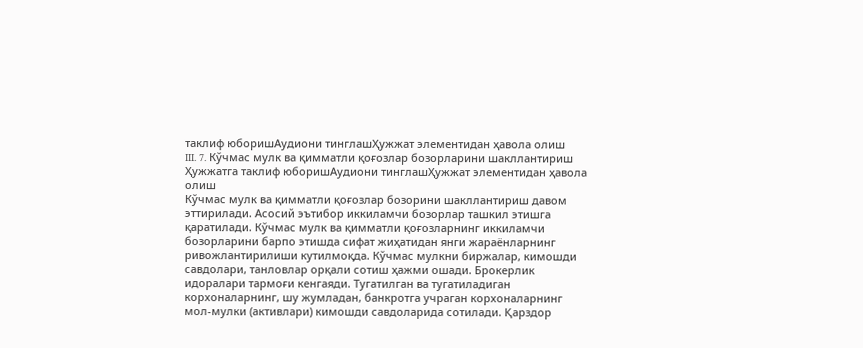таклиф юборишАудиони тинглашҲужжат элементидан ҳавола олиш
III. 7. Кўчмас мулк ва қимматли қоғозлар бозорларини шакллантириш
Ҳужжатга таклиф юборишАудиони тинглашҲужжат элементидан ҳавола олиш
Кўчмас мулк ва қимматли қоғозлар бозорини шакллантириш давом эттирилади. Асосий эътибор иккиламчи бозорлар ташкил этишга қаратилади. Кўчмас мулк ва қимматли қоғозларнинг иккиламчи бозорларини барпо этишда сифат жиҳатидан янги жараёнларнинг ривожлантирилиши кутилмоқда. Кўчмас мулкни биржалар, кимошди савдолари, танловлар орқали сотиш ҳажми ошади. Брокерлик идоралари тармоғи кенгаяди. Тугатилган ва тугатиладиган корхоналарнинг, шу жумладан, банкротга учраган корхоналарнинг мол-мулки (активлари) кимошди савдоларида сотилади. Қарздор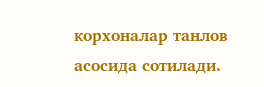корхоналар танлов асосида сотилади.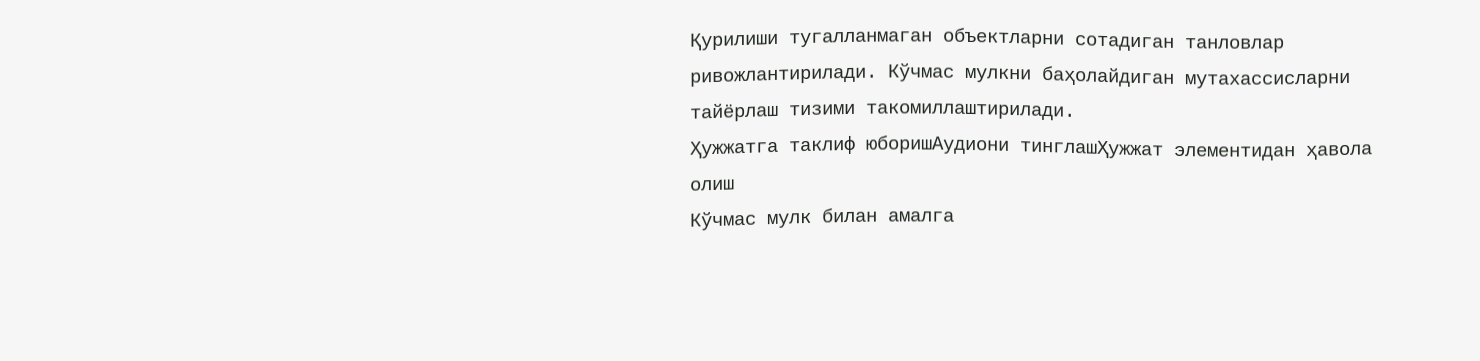Қурилиши тугалланмаган объектларни сотадиган танловлар ривожлантирилади. Кўчмас мулкни баҳолайдиган мутахассисларни тайёрлаш тизими такомиллаштирилади.
Ҳужжатга таклиф юборишАудиони тинглашҲужжат элементидан ҳавола олиш
Кўчмас мулк билан амалга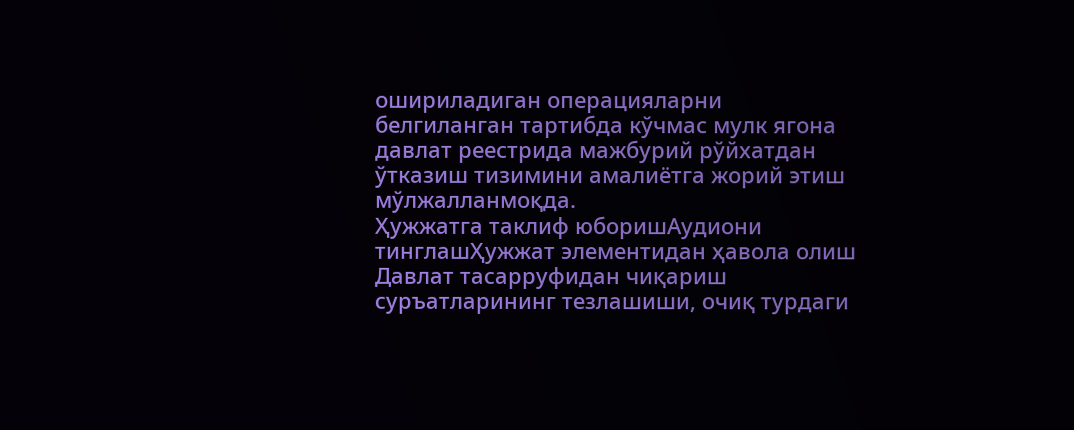ошириладиган операцияларни белгиланган тартибда кўчмас мулк ягона давлат реестрида мажбурий рўйхатдан ўтказиш тизимини амалиётга жорий этиш мўлжалланмоқда.
Ҳужжатга таклиф юборишАудиони тинглашҲужжат элементидан ҳавола олиш
Давлат тасарруфидан чиқариш суръатларининг тезлашиши, очиқ турдаги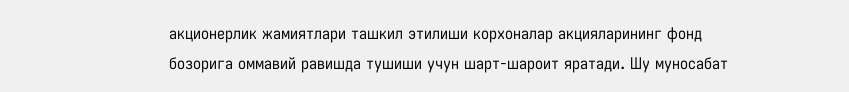акционерлик жамиятлари ташкил этилиши корхоналар акцияларининг фонд бозорига оммавий равишда тушиши учун шарт-шароит яратади. Шу муносабат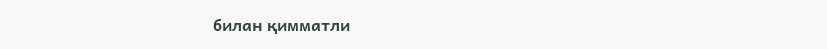билан қимматли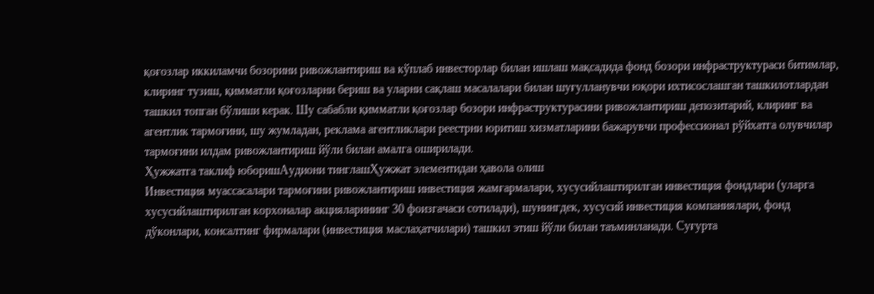қоғозлар иккиламчи бозорини ривожлантириш ва кўплаб инвесторлар билан ишлаш мақсадида фонд бозори инфраструктураси битимлар, клиринг тузиш, қимматли қоғозларни бериш ва уларни сақлаш масалалари билан шуғулланувчи юқори ихтисослашган ташкилотлардан ташкил топган бўлиши керак. Шу сабабли қимматли қоғозлар бозори инфраструктурасини ривожлантириш депозитарий, клиринг ва агентлик тармоғини, шу жумладан, реклама агентликлари реестрни юритиш хизматларини бажарувчи профессионал рўйхатга олувчилар тармоғини илдам ривожлантириш йўли билан амалга оширилади.
Ҳужжатга таклиф юборишАудиони тинглашҲужжат элементидан ҳавола олиш
Инвестиция муассасалари тармоғини ривожлантириш инвестиция жамғармалари, хусусийлаштирилган инвестиция фондлари (уларга хусусийлаштирилган корхоналар акцияларининг 30 фоизгачаси сотилади), шунингдек, хусусий инвестиция компаниялари, фонд дўконлари, консалтинг фирмалари (инвестиция маслаҳатчилари) ташкил этиш йўли билан таъминланади. Суғурта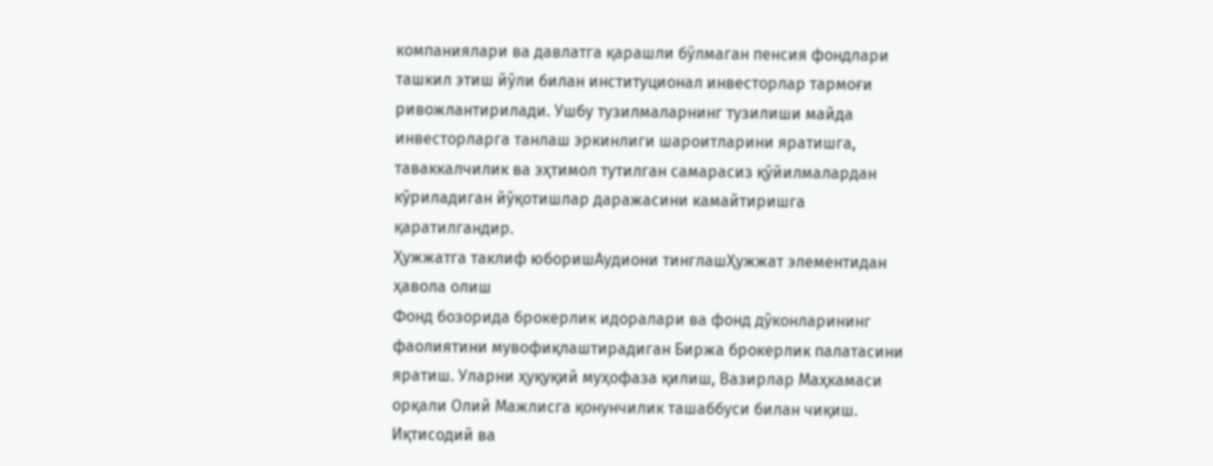компаниялари ва давлатга қарашли бўлмаган пенсия фондлари ташкил этиш йўли билан институционал инвесторлар тармоғи ривожлантирилади. Ушбу тузилмаларнинг тузилиши майда инвесторларга танлаш эркинлиги шароитларини яратишга, таваккалчилик ва эҳтимол тутилган самарасиз қўйилмалардан кўриладиган йўқотишлар даражасини камайтиришга қаратилгандир.
Ҳужжатга таклиф юборишАудиони тинглашҲужжат элементидан ҳавола олиш
Фонд бозорида брокерлик идоралари ва фонд дўконларининг фаолиятини мувофиқлаштирадиган Биржа брокерлик палатасини яратиш. Уларни ҳуқуқий муҳофаза қилиш, Вазирлар Маҳкамаси орқали Олий Мажлисга қонунчилик ташаббуси билан чиқиш. Иқтисодий ва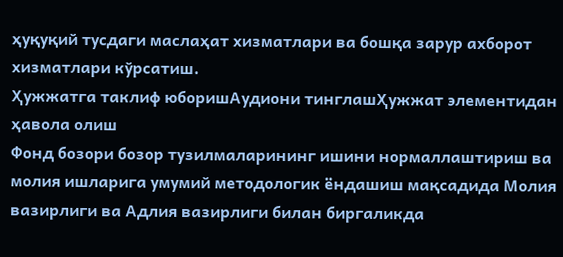ҳуқуқий тусдаги маслаҳат хизматлари ва бошқа зарур ахборот хизматлари кўрсатиш.
Ҳужжатга таклиф юборишАудиони тинглашҲужжат элементидан ҳавола олиш
Фонд бозори бозор тузилмаларининг ишини нормаллаштириш ва молия ишларига умумий методологик ёндашиш мақсадида Молия вазирлиги ва Адлия вазирлиги билан биргаликда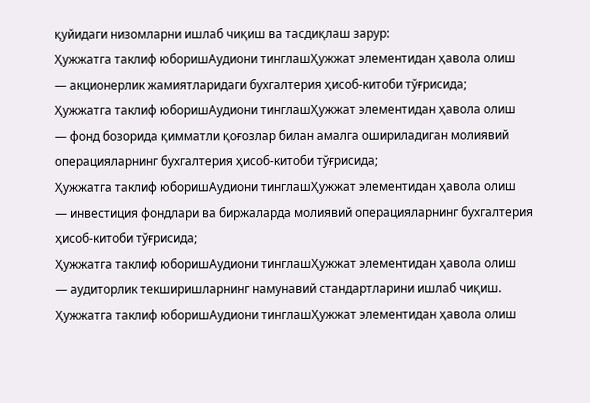қуйидаги низомларни ишлаб чиқиш ва тасдиқлаш зарур:
Ҳужжатга таклиф юборишАудиони тинглашҲужжат элементидан ҳавола олиш
— акционерлик жамиятларидаги бухгалтерия ҳисоб-китоби тўғрисида;
Ҳужжатга таклиф юборишАудиони тинглашҲужжат элементидан ҳавола олиш
— фонд бозорида қимматли қоғозлар билан амалга ошириладиган молиявий операцияларнинг бухгалтерия ҳисоб-китоби тўғрисида;
Ҳужжатга таклиф юборишАудиони тинглашҲужжат элементидан ҳавола олиш
— инвестиция фондлари ва биржаларда молиявий операцияларнинг бухгалтерия ҳисоб-китоби тўғрисида;
Ҳужжатга таклиф юборишАудиони тинглашҲужжат элементидан ҳавола олиш
— аудиторлик текширишларнинг намунавий стандартларини ишлаб чиқиш.
Ҳужжатга таклиф юборишАудиони тинглашҲужжат элементидан ҳавола олиш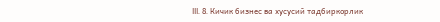III. 8. Кичик бизнес ва хусусий тадбиркорлик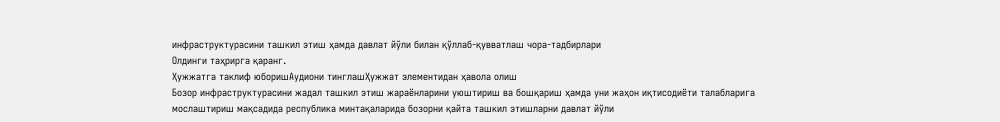инфраструктурасини ташкил этиш ҳамда давлат йўли билан қўллаб-қувватлаш чора-тадбирлари
Олдинги таҳрирга қаранг.
Ҳужжатга таклиф юборишАудиони тинглашҲужжат элементидан ҳавола олиш
Бозор инфраструктурасини жадал ташкил этиш жараёнларини уюштириш ва бошқариш ҳамда уни жаҳон иқтисодиёти талабларига мослаштириш мақсадида республика минтақаларида бозорни қайта ташкил этишларни давлат йўли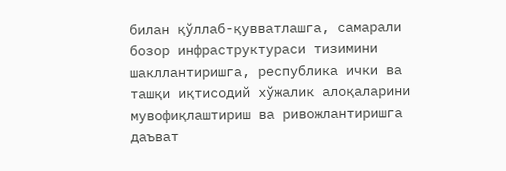билан қўллаб-қувватлашга, самарали бозор инфраструктураси тизимини шакллантиришга, республика ички ва ташқи иқтисодий хўжалик алоқаларини мувофиқлаштириш ва ривожлантиришга даъват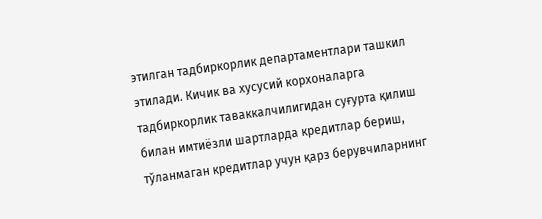этилган тадбиркорлик департаментлари ташкил этилади. Кичик ва хусусий корхоналарга тадбиркорлик таваккалчилигидан суғурта қилиш билан имтиёзли шартларда кредитлар бериш, тўланмаган кредитлар учун қарз берувчиларнинг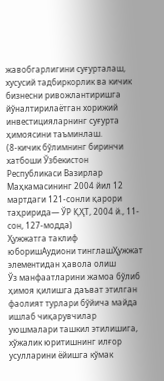жавобгарлигини суғурталаш, хусусий тадбиркорлик ва кичик бизнесни ривожлантиришга йўналтирилаётган хорижий инвестицияларнинг суғурта ҳимоясини таъминлаш.
(8-кичик бўлимнинг биринчи хатбоши Ўзбекистон Республикаси Вазирлар Маҳкамасининг 2004 йил 12 мартдаги 121-сонли қарори таҳририда— ЎР ҚҲТ, 2004 й., 11-сон, 127-модда)
Ҳужжатга таклиф юборишАудиони тинглашҲужжат элементидан ҳавола олиш
Ўз манфаатларини жамоа бўлиб ҳимоя қилишга даъват этилган фаолият турлари бўйича майда ишлаб чиқарувчилар уюшмалари ташкил этилишига, хўжалик юритишнинг илғор усулларини ёйишга кўмак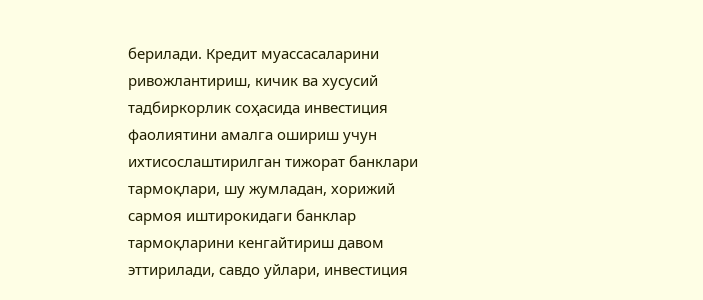берилади. Кредит муассасаларини ривожлантириш, кичик ва хусусий тадбиркорлик соҳасида инвестиция фаолиятини амалга ошириш учун ихтисослаштирилган тижорат банклари тармоқлари, шу жумладан, хорижий сармоя иштирокидаги банклар тармоқларини кенгайтириш давом эттирилади, савдо уйлари, инвестиция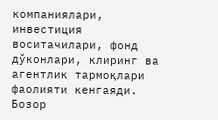компаниялари, инвестиция воситачилари, фонд дўконлари, клиринг ва агентлик тармоқлари фаолияти кенгаяди. Бозор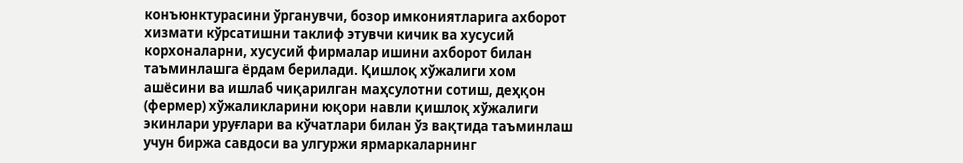конъюнктурасини ўрганувчи, бозор имкониятларига ахборот хизмати кўрсатишни таклиф этувчи кичик ва хусусий корхоналарни, хусусий фирмалар ишини ахборот билан таъминлашга ёрдам берилади. Қишлоқ хўжалиги хом ашёсини ва ишлаб чиқарилган маҳсулотни сотиш, деҳқон (фермер) хўжаликларини юқори навли қишлоқ хўжалиги экинлари уруғлари ва кўчатлари билан ўз вақтида таъминлаш учун биржа савдоси ва улгуржи ярмаркаларнинг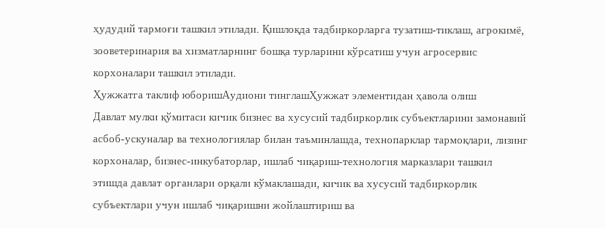ҳудудий тармоғи ташкил этилади. Қишлоқда тадбиркорларга тузатиш-тиклаш, агрокимё, зооветеринария ва хизматларнинг бошқа турларини кўрсатиш учун агросервис корхоналари ташкил этилади.
Ҳужжатга таклиф юборишАудиони тинглашҲужжат элементидан ҳавола олиш
Давлат мулки қўмитаси кичик бизнес ва хусусий тадбиркорлик субъектларини замонавий асбоб-ускуналар ва технологиялар билан таъминлашда, технопарклар тармоқлари, лизинг корхоналар, бизнес-инкубаторлар, ишлаб чиқариш-технология марказлари ташкил этишда давлат органлари орқали кўмаклашади, кичик ва хусусий тадбиркорлик субъектлари учун ишлаб чиқаришни жойлаштириш ва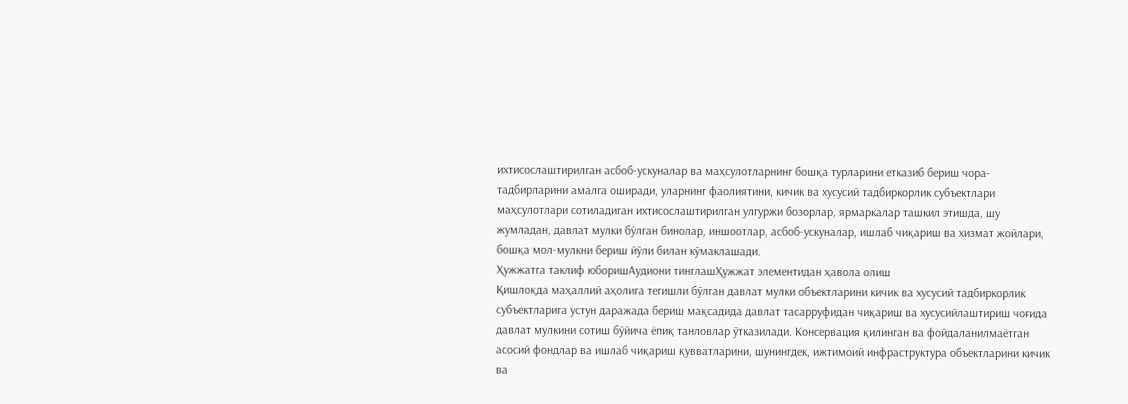ихтисослаштирилган асбоб-ускуналар ва маҳсулотларнинг бошқа турларини етказиб бериш чора-тадбирларини амалга оширади, уларнинг фаолиятини, кичик ва хусусий тадбиркорлик субъектлари маҳсулотлари сотиладиган ихтисослаштирилган улгуржи бозорлар, ярмаркалар ташкил этишда, шу жумладан, давлат мулки бўлган бинолар, иншоотлар, асбоб-ускуналар, ишлаб чиқариш ва хизмат жойлари, бошқа мол-мулкни бериш йўли билан кўмаклашади.
Ҳужжатга таклиф юборишАудиони тинглашҲужжат элементидан ҳавола олиш
Қишлоқда маҳаллий аҳолига тегишли бўлган давлат мулки объектларини кичик ва хусусий тадбиркорлик субъектларига устун даражада бериш мақсадида давлат тасарруфидан чиқариш ва хусусийлаштириш чоғида давлат мулкини сотиш бўйича ёпиқ танловлар ўтказилади. Консервация қилинган ва фойдаланилмаётган асосий фондлар ва ишлаб чиқариш қувватларини, шунингдек, ижтимоий инфраструктура объектларини кичик ва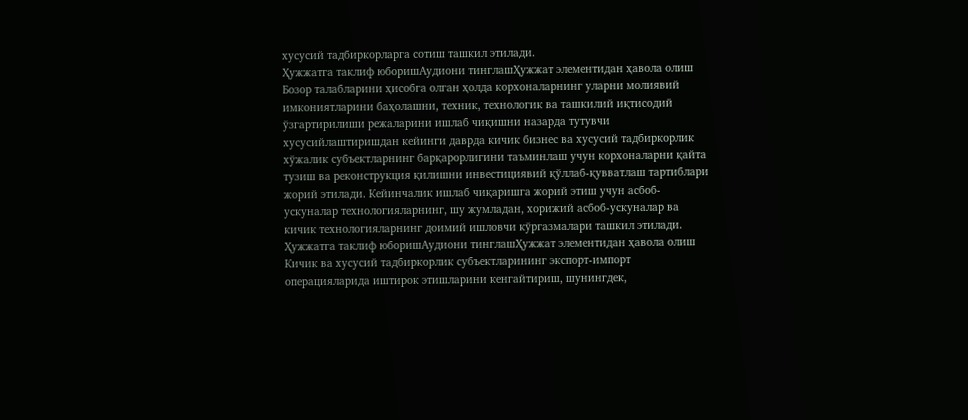хусусий тадбиркорларга сотиш ташкил этилади.
Ҳужжатга таклиф юборишАудиони тинглашҲужжат элементидан ҳавола олиш
Бозор талабларини ҳисобга олган ҳолда корхоналарнинг уларни молиявий имкониятларини баҳолашни, техник, технологик ва ташкилий иқтисодий ўзгартирилиши режаларини ишлаб чиқишни назарда тутувчи хусусийлаштиришдан кейинги даврда кичик бизнес ва хусусий тадбиркорлик хўжалик субъектларнинг барқарорлигини таъминлаш учун корхоналарни қайта тузиш ва реконструкция қилишни инвестициявий қўллаб-қувватлаш тартиблари жорий этилади. Кейинчалик ишлаб чиқаришга жорий этиш учун асбоб-ускуналар технологияларнинг, шу жумладан, хорижий асбоб-ускуналар ва кичик технологияларнинг доимий ишловчи кўргазмалари ташкил этилади.
Ҳужжатга таклиф юборишАудиони тинглашҲужжат элементидан ҳавола олиш
Кичик ва хусусий тадбиркорлик субъектларининг экспорт-импорт операцияларида иштирок этишларини кенгайтириш, шунингдек,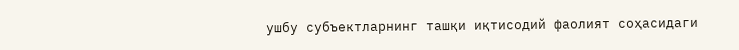ушбу субъектларнинг ташқи иқтисодий фаолият соҳасидаги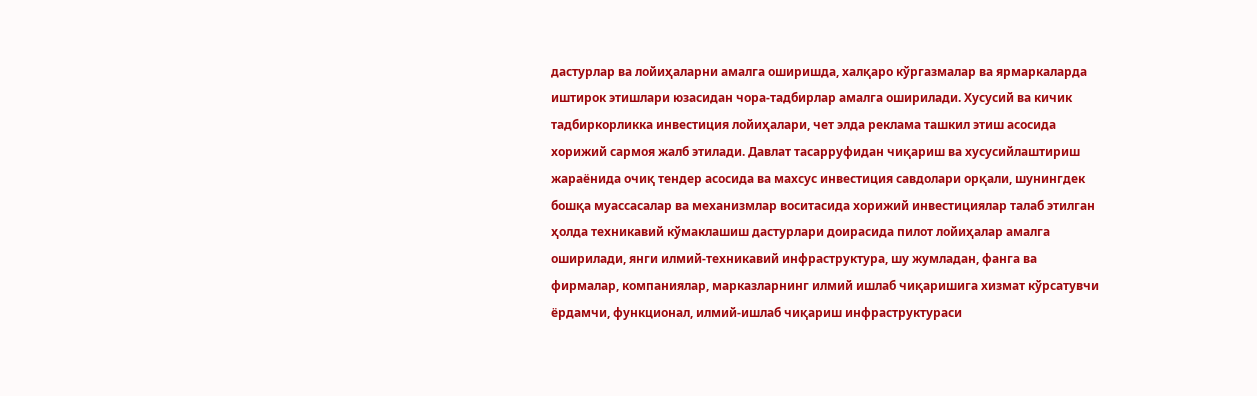дастурлар ва лойиҳаларни амалга оширишда, халқаро кўргазмалар ва ярмаркаларда иштирок этишлари юзасидан чора-тадбирлар амалга оширилади. Хусусий ва кичик тадбиркорликка инвестиция лойиҳалари, чет элда реклама ташкил этиш асосида хорижий сармоя жалб этилади. Давлат тасарруфидан чиқариш ва хусусийлаштириш жараёнида очиқ тендер асосида ва махсус инвестиция савдолари орқали, шунингдек бошқа муассасалар ва механизмлар воситасида хорижий инвестициялар талаб этилган ҳолда техникавий кўмаклашиш дастурлари доирасида пилот лойиҳалар амалга оширилади, янги илмий-техникавий инфраструктура, шу жумладан, фанга ва фирмалар, компаниялар, марказларнинг илмий ишлаб чиқаришига хизмат кўрсатувчи ёрдамчи, функционал, илмий-ишлаб чиқариш инфраструктураси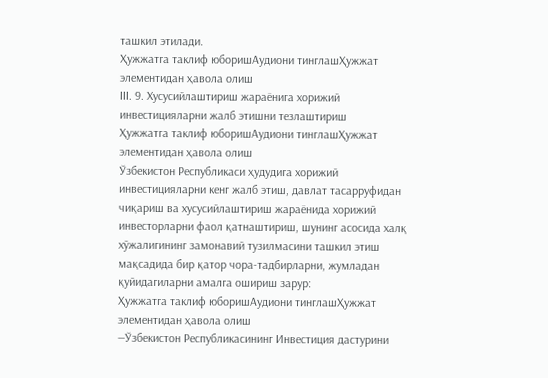ташкил этилади.
Ҳужжатга таклиф юборишАудиони тинглашҲужжат элементидан ҳавола олиш
III. 9. Хусусийлаштириш жараёнига хорижий инвестицияларни жалб этишни тезлаштириш
Ҳужжатга таклиф юборишАудиони тинглашҲужжат элементидан ҳавола олиш
Ўзбекистон Республикаси ҳудудига хорижий инвестицияларни кенг жалб этиш, давлат тасарруфидан чиқариш ва хусусийлаштириш жараёнида хорижий инвесторларни фаол қатнаштириш, шунинг асосида халқ хўжалигининг замонавий тузилмасини ташкил этиш мақсадида бир қатор чора-тадбирларни, жумладан қуйидагиларни амалга ошириш зарур:
Ҳужжатга таклиф юборишАудиони тинглашҲужжат элементидан ҳавола олиш
—Ўзбекистон Республикасининг Инвестиция дастурини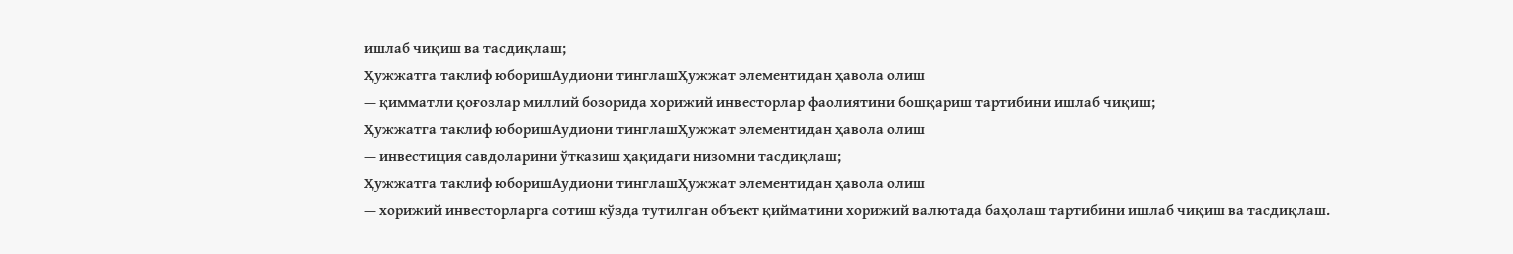ишлаб чиқиш ва тасдиқлаш;
Ҳужжатга таклиф юборишАудиони тинглашҲужжат элементидан ҳавола олиш
— қимматли қоғозлар миллий бозорида хорижий инвесторлар фаолиятини бошқариш тартибини ишлаб чиқиш;
Ҳужжатга таклиф юборишАудиони тинглашҲужжат элементидан ҳавола олиш
— инвестиция савдоларини ўтказиш ҳақидаги низомни тасдиқлаш;
Ҳужжатга таклиф юборишАудиони тинглашҲужжат элементидан ҳавола олиш
— хорижий инвесторларга сотиш кўзда тутилган объект қийматини хорижий валютада баҳолаш тартибини ишлаб чиқиш ва тасдиқлаш.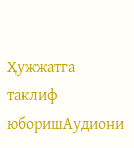Ҳужжатга таклиф юборишАудиони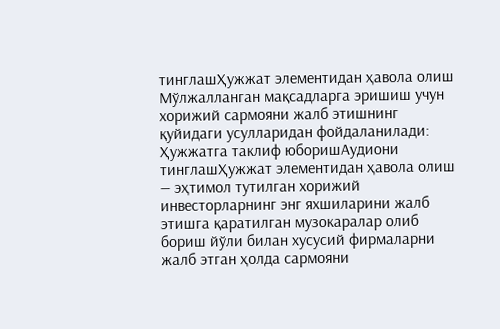тинглашҲужжат элементидан ҳавола олиш
Мўлжалланган мақсадларга эришиш учун хорижий сармояни жалб этишнинг қуйидаги усулларидан фойдаланилади:
Ҳужжатга таклиф юборишАудиони тинглашҲужжат элементидан ҳавола олиш
— эҳтимол тутилган хорижий инвесторларнинг энг яхшиларини жалб этишга қаратилган музокаралар олиб бориш йўли билан хусусий фирмаларни жалб этган ҳолда сармояни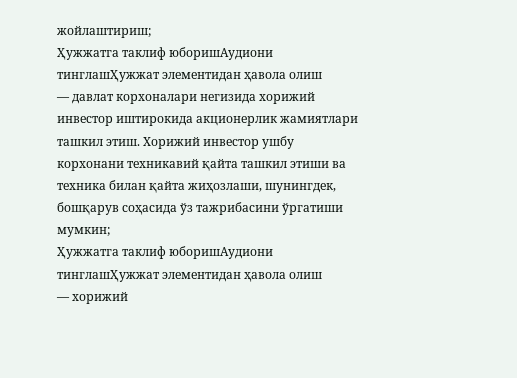жойлаштириш;
Ҳужжатга таклиф юборишАудиони тинглашҲужжат элементидан ҳавола олиш
— давлат корхоналари негизида хорижий инвестор иштирокида акционерлик жамиятлари ташкил этиш. Хорижий инвестор ушбу корхонани техникавий қайта ташкил этиши ва техника билан қайта жиҳозлаши, шунингдек, бошқарув соҳасида ўз тажрибасини ўргатиши мумкин;
Ҳужжатга таклиф юборишАудиони тинглашҲужжат элементидан ҳавола олиш
— хорижий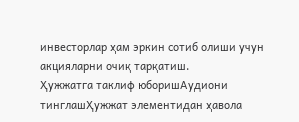инвесторлар ҳам эркин сотиб олиши учун акцияларни очиқ тарқатиш.
Ҳужжатга таклиф юборишАудиони тинглашҲужжат элементидан ҳавола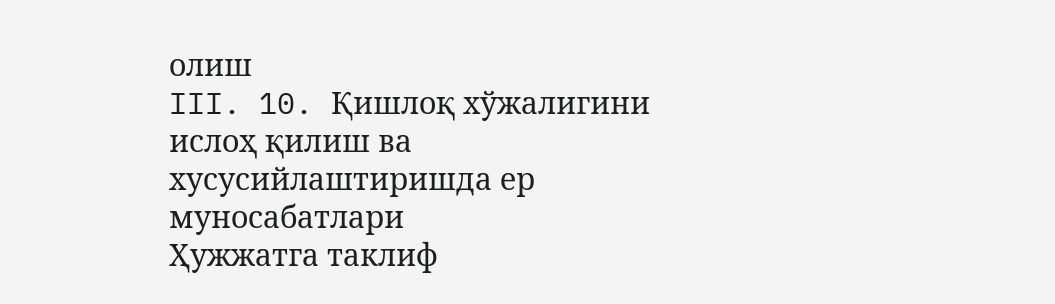олиш
III. 10. Қишлоқ хўжалигини ислоҳ қилиш ва хусусийлаштиришда ер муносабатлари
Ҳужжатга таклиф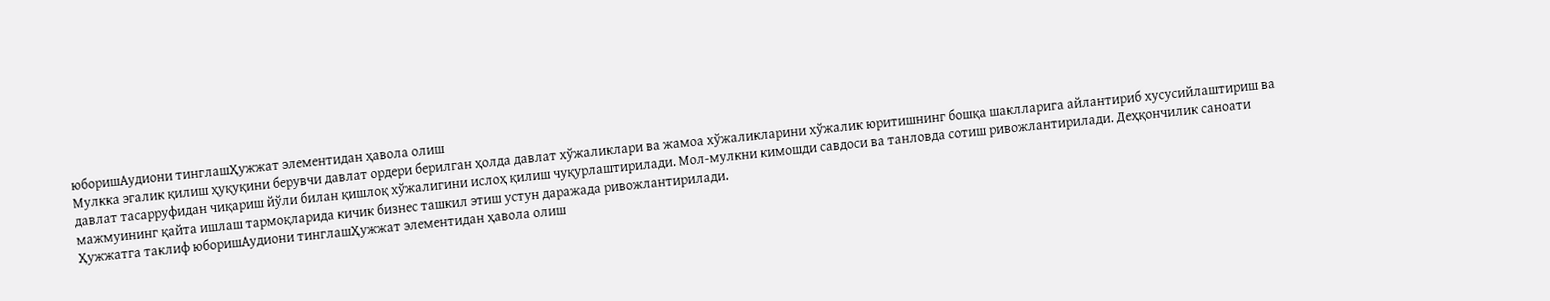юборишАудиони тинглашҲужжат элементидан ҳавола олиш
Мулкка эгалик қилиш ҳуқуқини берувчи давлат ордери берилган ҳолда давлат хўжаликлари ва жамоа хўжаликларини хўжалик юритишнинг бошқа шаклларига айлантириб хусусийлаштириш ва давлат тасарруфидан чиқариш йўли билан қишлоқ хўжалигини ислоҳ қилиш чуқурлаштирилади. Мол-мулкни кимошди савдоси ва танловда сотиш ривожлантирилади. Деҳқончилик саноати мажмуининг қайта ишлаш тармоқларида кичик бизнес ташкил этиш устун даражада ривожлантирилади.
Ҳужжатга таклиф юборишАудиони тинглашҲужжат элементидан ҳавола олиш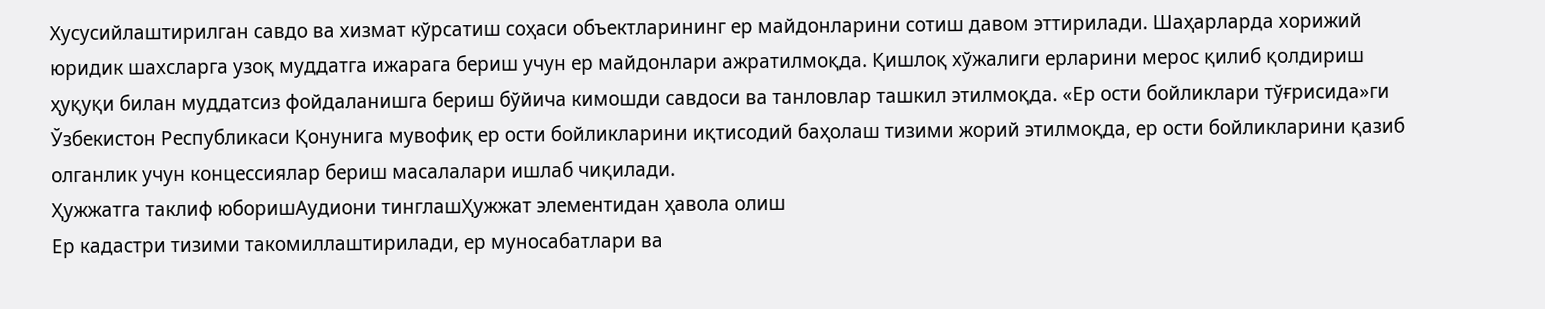Хусусийлаштирилган савдо ва хизмат кўрсатиш соҳаси объектларининг ер майдонларини сотиш давом эттирилади. Шаҳарларда хорижий юридик шахсларга узоқ муддатга ижарага бериш учун ер майдонлари ажратилмоқда. Қишлоқ хўжалиги ерларини мерос қилиб қолдириш ҳуқуқи билан муддатсиз фойдаланишга бериш бўйича кимошди савдоси ва танловлар ташкил этилмоқда. «Ер ости бойликлари тўғрисида»ги Ўзбекистон Республикаси Қонунига мувофиқ ер ости бойликларини иқтисодий баҳолаш тизими жорий этилмоқда, ер ости бойликларини қазиб олганлик учун концессиялар бериш масалалари ишлаб чиқилади.
Ҳужжатга таклиф юборишАудиони тинглашҲужжат элементидан ҳавола олиш
Ер кадастри тизими такомиллаштирилади, ер муносабатлари ва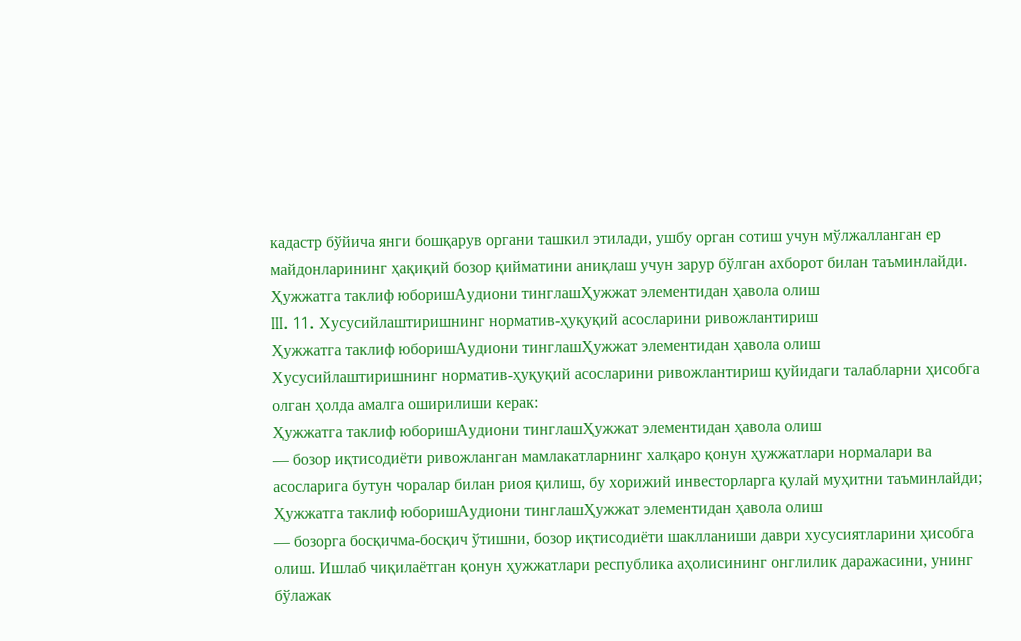кадастр бўйича янги бошқарув органи ташкил этилади, ушбу орган сотиш учун мўлжалланган ер майдонларининг ҳақиқий бозор қийматини аниқлаш учун зарур бўлган ахборот билан таъминлайди.
Ҳужжатга таклиф юборишАудиони тинглашҲужжат элементидан ҳавола олиш
III. 11. Хусусийлаштиришнинг норматив-ҳуқуқий асосларини ривожлантириш
Ҳужжатга таклиф юборишАудиони тинглашҲужжат элементидан ҳавола олиш
Хусусийлаштиришнинг норматив-ҳуқуқий асосларини ривожлантириш қуйидаги талабларни ҳисобга олган ҳолда амалга оширилиши керак:
Ҳужжатга таклиф юборишАудиони тинглашҲужжат элементидан ҳавола олиш
— бозор иқтисодиёти ривожланган мамлакатларнинг халқаро қонун ҳужжатлари нормалари ва асосларига бутун чоралар билан риоя қилиш, бу хорижий инвесторларга қулай муҳитни таъминлайди;
Ҳужжатга таклиф юборишАудиони тинглашҲужжат элементидан ҳавола олиш
— бозорга босқичма-босқич ўтишни, бозор иқтисодиёти шаклланиши даври хусусиятларини ҳисобга олиш. Ишлаб чиқилаётган қонун ҳужжатлари республика аҳолисининг онглилик даражасини, унинг бўлажак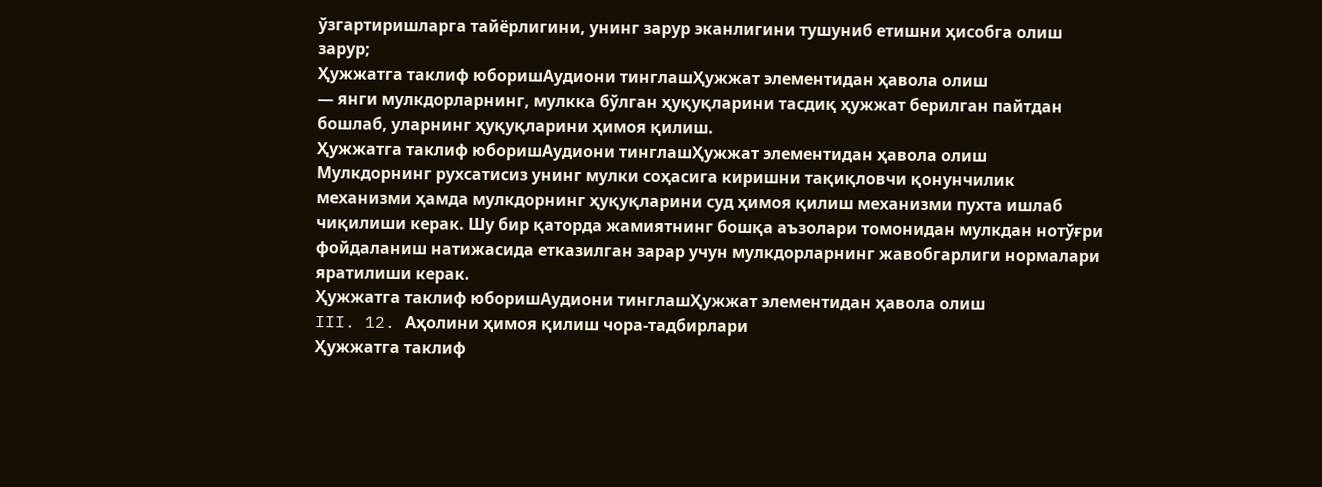ўзгартиришларга тайёрлигини, унинг зарур эканлигини тушуниб етишни ҳисобга олиш зарур;
Ҳужжатга таклиф юборишАудиони тинглашҲужжат элементидан ҳавола олиш
— янги мулкдорларнинг, мулкка бўлган ҳуқуқларини тасдиқ ҳужжат берилган пайтдан бошлаб, уларнинг ҳуқуқларини ҳимоя қилиш.
Ҳужжатга таклиф юборишАудиони тинглашҲужжат элементидан ҳавола олиш
Мулкдорнинг рухсатисиз унинг мулки соҳасига киришни тақиқловчи қонунчилик механизми ҳамда мулкдорнинг ҳуқуқларини суд ҳимоя қилиш механизми пухта ишлаб чиқилиши керак. Шу бир қаторда жамиятнинг бошқа аъзолари томонидан мулкдан нотўғри фойдаланиш натижасида етказилган зарар учун мулкдорларнинг жавобгарлиги нормалари яратилиши керак.
Ҳужжатга таклиф юборишАудиони тинглашҲужжат элементидан ҳавола олиш
III. 12. Аҳолини ҳимоя қилиш чора-тадбирлари
Ҳужжатга таклиф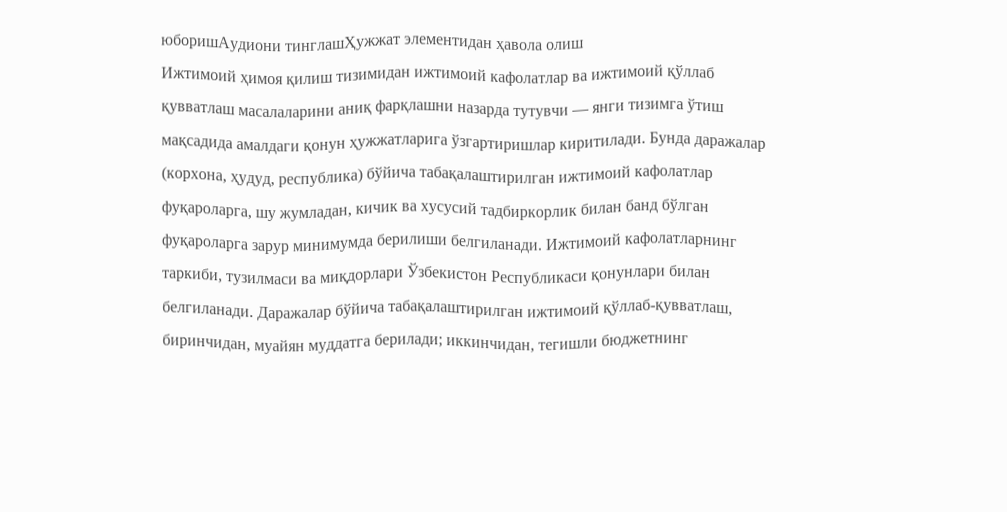юборишАудиони тинглашҲужжат элементидан ҳавола олиш
Ижтимоий ҳимоя қилиш тизимидан ижтимоий кафолатлар ва ижтимоий қўллаб қувватлаш масалаларини аниқ фарқлашни назарда тутувчи — янги тизимга ўтиш мақсадида амалдаги қонун ҳужжатларига ўзгартиришлар киритилади. Бунда даражалар (корхона, ҳудуд, республика) бўйича табақалаштирилган ижтимоий кафолатлар фуқароларга, шу жумладан, кичик ва хусусий тадбиркорлик билан банд бўлган фуқароларга зарур минимумда берилиши белгиланади. Ижтимоий кафолатларнинг таркиби, тузилмаси ва миқдорлари Ўзбекистон Республикаси қонунлари билан белгиланади. Даражалар бўйича табақалаштирилган ижтимоий қўллаб-қувватлаш, биринчидан, муайян муддатга берилади; иккинчидан, тегишли бюджетнинг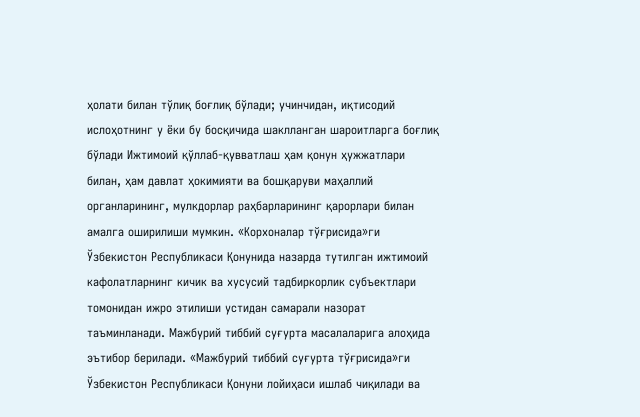ҳолати билан тўлиқ боғлиқ бўлади; учинчидан, иқтисодий ислоҳотнинг у ёки бу босқичида шаклланган шароитларга боғлиқ бўлади Ижтимоий қўллаб-қувватлаш ҳам қонун ҳужжатлари билан, ҳам давлат ҳокимияти ва бошқаруви маҳаллий органларининг, мулкдорлар раҳбарларининг қарорлари билан амалга оширилиши мумкин. «Корхоналар тўғрисида»ги Ўзбекистон Республикаси Қонунида назарда тутилган ижтимоий кафолатларнинг кичик ва хусусий тадбиркорлик субъектлари томонидан ижро этилиши устидан самарали назорат таъминланади. Мажбурий тиббий суғурта масалаларига алоҳида эътибор берилади. «Мажбурий тиббий суғурта тўғрисида»ги Ўзбекистон Республикаси Қонуни лойиҳаси ишлаб чиқилади ва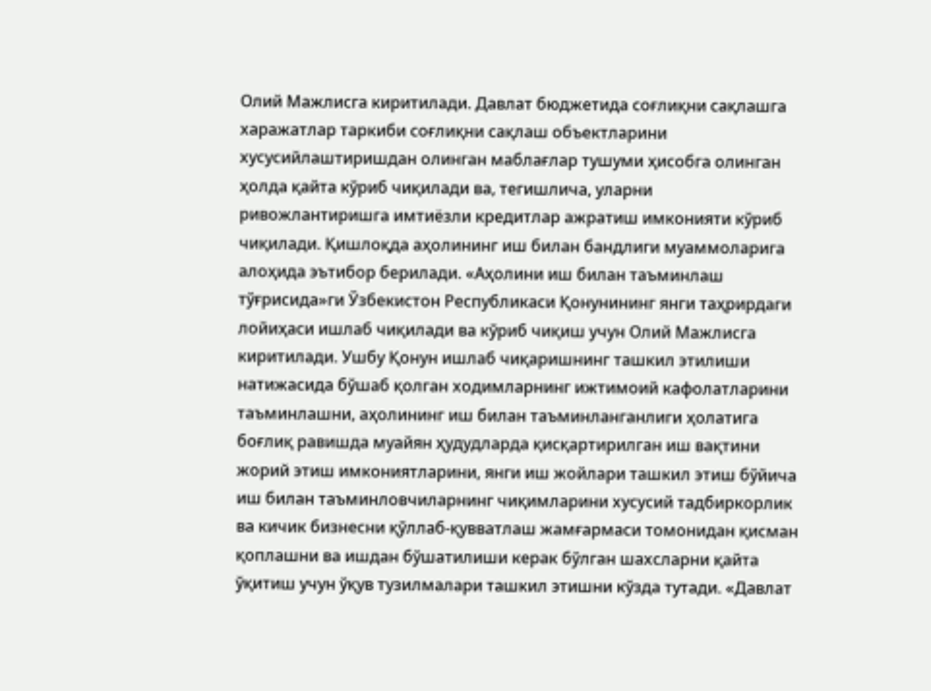Олий Мажлисга киритилади. Давлат бюджетида соғлиқни сақлашга харажатлар таркиби соғлиқни сақлаш объектларини хусусийлаштиришдан олинган маблағлар тушуми ҳисобга олинган ҳолда қайта кўриб чиқилади ва, тегишлича, уларни ривожлантиришга имтиёзли кредитлар ажратиш имконияти кўриб чиқилади. Қишлоқда аҳолининг иш билан бандлиги муаммоларига алоҳида эътибор берилади. «Аҳолини иш билан таъминлаш тўғрисида»ги Ўзбекистон Республикаси Қонунининг янги таҳрирдаги лойиҳаси ишлаб чиқилади ва кўриб чиқиш учун Олий Мажлисга киритилади. Ушбу Қонун ишлаб чиқаришнинг ташкил этилиши натижасида бўшаб қолган ходимларнинг ижтимоий кафолатларини таъминлашни, аҳолининг иш билан таъминланганлиги ҳолатига боғлиқ равишда муайян ҳудудларда қисқартирилган иш вақтини жорий этиш имкониятларини, янги иш жойлари ташкил этиш бўйича иш билан таъминловчиларнинг чиқимларини хусусий тадбиркорлик ва кичик бизнесни қўллаб-қувватлаш жамғармаси томонидан қисман қоплашни ва ишдан бўшатилиши керак бўлган шахсларни қайта ўқитиш учун ўқув тузилмалари ташкил этишни кўзда тутади. «Давлат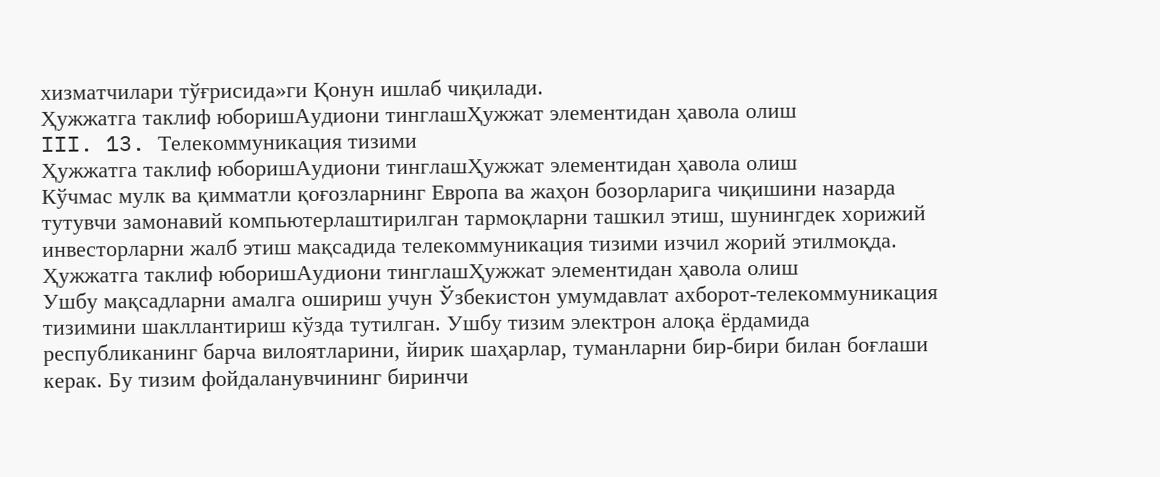хизматчилари тўғрисида»ги Қонун ишлаб чиқилади.
Ҳужжатга таклиф юборишАудиони тинглашҲужжат элементидан ҳавола олиш
III. 13. Телекоммуникация тизими
Ҳужжатга таклиф юборишАудиони тинглашҲужжат элементидан ҳавола олиш
Кўчмас мулк ва қимматли қоғозларнинг Европа ва жаҳон бозорларига чиқишини назарда тутувчи замонавий компьютерлаштирилган тармоқларни ташкил этиш, шунингдек хорижий инвесторларни жалб этиш мақсадида телекоммуникация тизими изчил жорий этилмоқда.
Ҳужжатга таклиф юборишАудиони тинглашҲужжат элементидан ҳавола олиш
Ушбу мақсадларни амалга ошириш учун Ўзбекистон умумдавлат ахборот-телекоммуникация тизимини шакллантириш кўзда тутилган. Ушбу тизим электрон алоқа ёрдамида республиканинг барча вилоятларини, йирик шаҳарлар, туманларни бир-бири билан боғлаши керак. Бу тизим фойдаланувчининг биринчи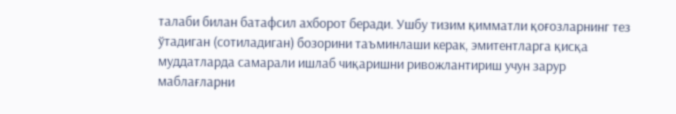талаби билан батафсил ахборот беради. Ушбу тизим қимматли қоғозларнинг тез ўтадиган (сотиладиган) бозорини таъминлаши керак, эмитентларга қисқа муддатларда самарали ишлаб чиқаришни ривожлантириш учун зарур маблағларни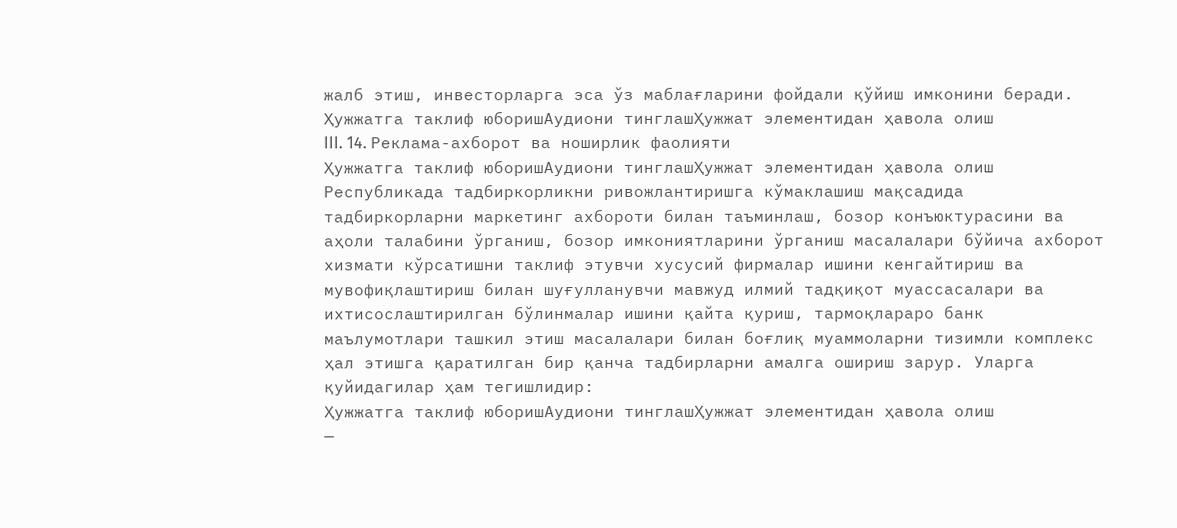жалб этиш, инвесторларга эса ўз маблағларини фойдали қўйиш имконини беради.
Ҳужжатга таклиф юборишАудиони тинглашҲужжат элементидан ҳавола олиш
III. 14. Реклама-ахборот ва ноширлик фаолияти
Ҳужжатга таклиф юборишАудиони тинглашҲужжат элементидан ҳавола олиш
Республикада тадбиркорликни ривожлантиришга кўмаклашиш мақсадида тадбиркорларни маркетинг ахбороти билан таъминлаш, бозор конъюктурасини ва аҳоли талабини ўрганиш, бозор имкониятларини ўрганиш масалалари бўйича ахборот хизмати кўрсатишни таклиф этувчи хусусий фирмалар ишини кенгайтириш ва мувофиқлаштириш билан шуғулланувчи мавжуд илмий тадқиқот муассасалари ва ихтисослаштирилган бўлинмалар ишини қайта қуриш, тармоқлараро банк маълумотлари ташкил этиш масалалари билан боғлиқ муаммоларни тизимли комплекс ҳал этишга қаратилган бир қанча тадбирларни амалга ошириш зарур. Уларга қуйидагилар ҳам тегишлидир:
Ҳужжатга таклиф юборишАудиони тинглашҲужжат элементидан ҳавола олиш
—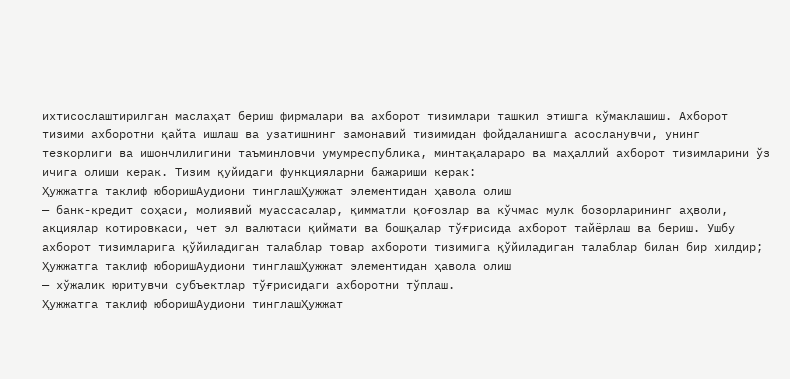ихтисослаштирилган маслаҳат бериш фирмалари ва ахборот тизимлари ташкил этишга кўмаклашиш. Ахборот тизими ахборотни қайта ишлаш ва узатишнинг замонавий тизимидан фойдаланишга асосланувчи, унинг тезкорлиги ва ишончлилигини таъминловчи умумреспублика, минтақалараро ва маҳаллий ахборот тизимларини ўз ичига олиши керак. Тизим қуйидаги функцияларни бажариши керак:
Ҳужжатга таклиф юборишАудиони тинглашҲужжат элементидан ҳавола олиш
— банк-кредит соҳаси, молиявий муассасалар, қимматли қоғозлар ва кўчмас мулк бозорларининг аҳволи, акциялар котировкаси, чет эл валютаси қиймати ва бошқалар тўғрисида ахборот тайёрлаш ва бериш. Ушбу ахборот тизимларига қўйиладиган талаблар товар ахбороти тизимига қўйиладиган талаблар билан бир хилдир;
Ҳужжатга таклиф юборишАудиони тинглашҲужжат элементидан ҳавола олиш
— хўжалик юритувчи субъектлар тўғрисидаги ахборотни тўплаш.
Ҳужжатга таклиф юборишАудиони тинглашҲужжат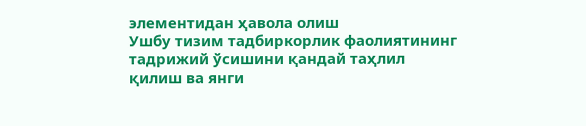элементидан ҳавола олиш
Ушбу тизим тадбиркорлик фаолиятининг тадрижий ўсишини қандай таҳлил қилиш ва янги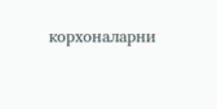корхоналарни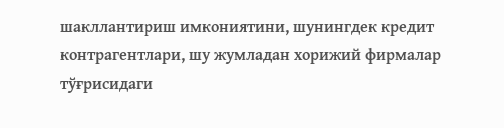шакллантириш имкониятини, шунингдек кредит контрагентлари, шу жумладан хорижий фирмалар тўғрисидаги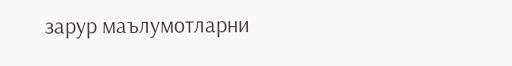зарур маълумотларни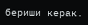бериши керак.